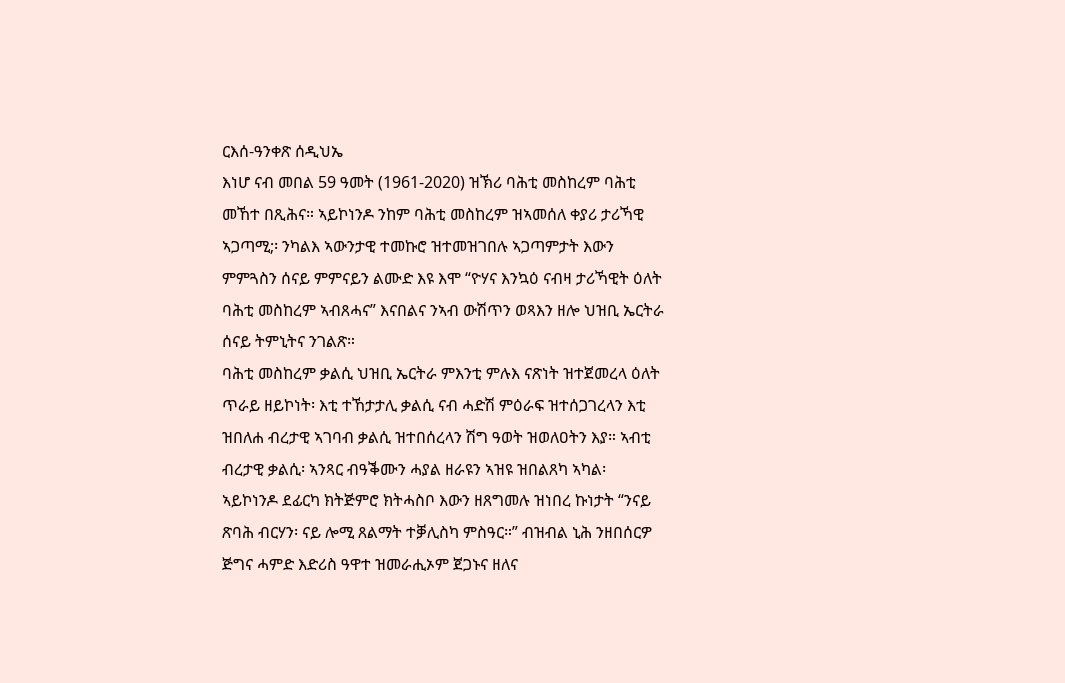ርእሰ-ዓንቀጽ ሰዲህኤ
እነሆ ናብ መበል 59 ዓመት (1961-2020) ዝኽሪ ባሕቲ መስከረም ባሕቲ መኸተ በጺሕና። ኣይኮነንዶ ንከም ባሕቲ መስከረም ዝኣመሰለ ቀያሪ ታሪኻዊ ኣጋጣሚ;፡ ንካልእ ኣውንታዊ ተመኩሮ ዝተመዝገበሉ ኣጋጣምታት እውን ምምጓስን ሰናይ ምምናይን ልሙድ እዩ እሞ “ዮሃና እንኳዕ ናብዛ ታሪኻዊት ዕለት ባሕቲ መስከረም ኣብጸሓና” እናበልና ንኣብ ውሽጥን ወጻእን ዘሎ ህዝቢ ኤርትራ ሰናይ ትምኒትና ንገልጽ።
ባሕቲ መስከረም ቃልሲ ህዝቢ ኤርትራ ምእንቲ ምሉእ ናጽነት ዝተጀመረላ ዕለት ጥራይ ዘይኮነት፡ እቲ ተኸታታሊ ቃልሲ ናብ ሓድሽ ምዕራፍ ዝተሰጋገረላን እቲ ዝበለሐ ብረታዊ ኣገባብ ቃልሲ ዝተበሰረላን ሽግ ዓወት ዝወለዐትን እያ። ኣብቲ ብረታዊ ቃልሲ፡ ኣንጻር ብዓቕሙን ሓያል ዘራዩን ኣዝዩ ዝበልጸካ ኣካል፡ ኣይኮነንዶ ደፊርካ ክትጅምሮ ክትሓስቦ እውን ዘጸግመሉ ዝነበረ ኩነታት “ንናይ ጽባሕ ብርሃን፡ ናይ ሎሚ ጸልማት ተቓሊስካ ምስዓር።” ብዝብል ኒሕ ንዘበሰርዎ ጅግና ሓምድ እድሪስ ዓዋተ ዝመራሒኦም ጀጋኑና ዘለና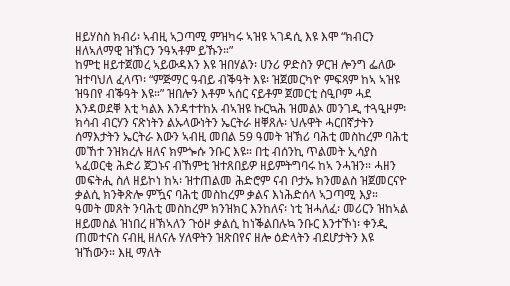ዘይሃስስ ክብሪ፡ ኣብዚ ኣጋጣሚ ምዝካሩ ኣዝዩ ኣገዳሲ እዩ እሞ “ክብርን ዘለኣለማዊ ዝኽርን ንዓኣቶም ይኹን።”
ከምቲ ዘይተጀመረ ኣይውዳእን እዩ ዝበሃልን፡ ሀንሪ ዎድስን ዎርዝ ሎንግ ፌለው ዝተባህለ ፈላጥ፡ “ምጅማር ዓብይ ብቕዓት እዩ፡ ዝጀመርካዮ ምፍጻም ከኣ ኣዝዩ ዝዓበየ ብቕዓት እዩ።” ዝበሎን እቶም ኣሰር ናይቶም ጀመርቲ ስዒቦም ሓደ እንዳወደቐ እቲ ካልእ እንዳተተከአ ብኣዝዩ ኩርኳሕ ዝመልኦ መንገዲ ተጓዒዞም፡ ክሳብ ብርሃን ናጽነትን ልኡላውነትን ኤርትራ ዘቐጸሉ፡ ህሉዋት ሓርበኛታትን ሰማእታትን ኤርትራ እውን ኣብዚ መበል 59 ዓመት ዝኽሪ ባሕቲ መስከረም ባሕቲ መኸተ ንዝክረሉ ዘለና ክምጐሱ ንቡር እዩ። በቲ ብሰንኪ ጥልመት ኢሳያስ ኣፈወርቂ ሕድሪ ጀጋኑና ብኸምቲ ዝተጸበይዎ ዘይምትግባሩ ከኣ ንሓዝን። ሓዘን መፍትሒ ስለ ዘይኮነ ከኣ፡ ዝተጠልመ ሕድሮም ናብ ቦታኡ ክንመልስ ዝጀመርናዮ ቃልሲ ክንቅጽሎ ምዃና ባሕቲ መስከረም ቃልና እነሕድሰላ ኣጋጣሚ እያ።
ዓመት መጸት ንባሕቲ መስከረም ክንዝክር እንከለና፡ ነቲ ዝሓለፈ፡ መሪርን ዝከኣል ዘይመስል ዝነበረ ዘኽኣለን ጉዕዞ ቃልሲ ከነቕልበሉኳ ንቡር እንተኾነ፡ ቀንዲ ጠመተናስ ናብዚ ዘለናሉ ሃለዋትን ዝጽበየና ዘሎ ዕድላትን ብደሆታትን እዩ ዝኸውን። እዚ ማለት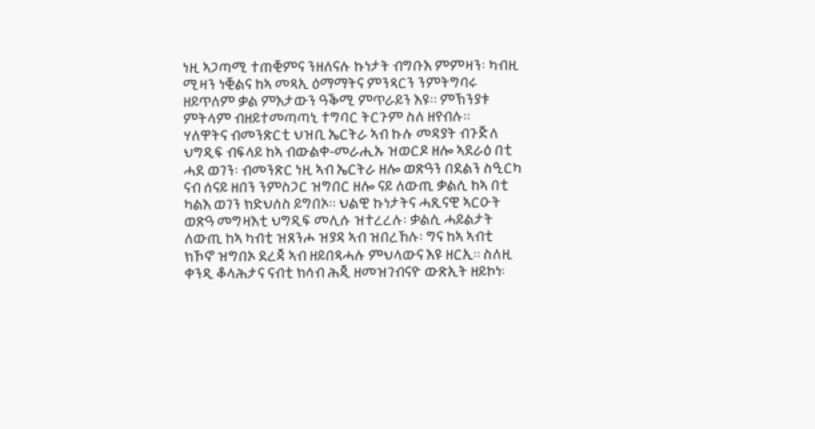ነዚ ኣጋጣሚ ተጠቒምና ንዘለናሉ ኩነታት ብግቡእ ምምዛን፡ ካብዚ ሚዛን ነቒልና ከኣ መጻኢ ዕማማትና ምንጻርን ንምትግባሩ ዘይጥለም ቃል ምእታውን ዓቕሚ ምጥራይን እዩ። ምኽንያቱ ምትላም ብዘይተመጣጣኒ ተግባር ትርጉም ስለ ዘየብሉ።
ሃለዋትና ብመንጽርቲ ህዝቢ ኤርትራ ኣብ ኩሉ መዳያት ብጉጅለ ህግዲፍ ብፍላይ ከኣ ብውልቀ-መራሒኡ ዝወርዶ ዘሎ ኣደራዕ በቲ ሓደ ወገን፡ ብመንጽር ነዚ ኣብ ኤርትራ ዘሎ ወጽዓን በደልን ስዒርካ ናብ ሰናይ ዘበን ንምስጋር ዝግበር ዘሎ ናይ ለውጢ ቃልሲ ከኣ በቲ ካልእ ወገን ክድህሰስ ይግበኦ። ህልዊ ኩነታትና ሓጺናዊ ኣርዑት ወጽዓ መግዛእቲ ህግዲፍ መሊሱ ዝተረረሉ፡ ቃልሲ ሓይልታት ለውጢ ከኣ ካብቲ ዝጸንሖ ዝያዳ ኣብ ዝበረኸሉ፡ ግና ከኣ ኣብቲ ክኾኖ ዝግበኦ ደረጃ ኣብ ዘይበጻሓሉ ምህላውና እዩ ዘርኢ። ስለዚ ቀንዲ ቆላሕታና ናብቲ ክሳብ ሕጂ ዘመዝገብናዮ ውጽኢት ዘይኮነ፡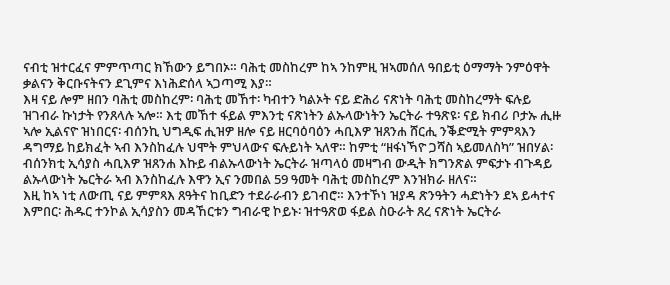ናብቲ ዝተርፈና ምምጥጣር ክኸውን ይግበኦ። ባሕቲ መስከረም ከኣ ንከምዚ ዝኣመሰለ ዓበይቲ ዕማማት ንምዕዋት ቃልናን ቅርቡናትናን ደጊምና እነሕድሰላ ኣጋጣሚ እያ።
እዛ ናይ ሎም ዘበን ባሕቲ መስከረም፡ ባሕቲ መኸተ፡ ካብተን ካልኦት ናይ ድሕሪ ናጽነት ባሕቲ መስከረማት ፍሉይ ዝገብራ ኩነታት የንጸላሉ ኣሎ። እቲ መኸተ ፋይል ምእንቲ ናጽነትን ልኡላውነትን ኤርትራ ተዓጽዩ፡ ናይ ክብሪ ቦታኡ ሒዙ ኣሎ ኢልናዮ ዝነበርና፡ ብሰንኪ ህግዲፍ ሒዝዎ ዘሎ ናይ ዘርባዕባዕን ሓቢእዎ ዝጸንሐ ሸርሒ ንቕድሚት ምምጻእን ዳግማይ ከይክፈት ኣብ እንስከፈሉ ህሞት ምህላውና ፍሉይነት ኣለዋ። ከምቲ “ዘፋነኻዮ ጋሻስ ኣይመለስካ” ዝበሃል፡ ብሰንክቲ ኢሳያስ ሓቢእዎ ዝጸንሐ እኩይ ብልኡላውነት ኤርትራ ዝጣላዕ መዛግብ ውዲት ክግንጽል ምፍታኑ ብጉዳይ ልኡላውነት ኤርትራ ኣብ እንስከፈሉ እዋን ኢና ንመበል 59 ዓመት ባሕቲ መስከረም እንዝክራ ዘለና።
እዚ ከኣ ነቲ ለውጢ ናይ ምምጻእ ጸዓትና ከቢድን ተደራራብን ይገብሮ። እንተኾነ ዝያዳ ጽንዓትን ሓድነትን ደኣ ይሓተና እምበር፡ ሕዱር ተንኮል ኢሳያስን መዳኸርቱን ግብራዊ ኮይኑ፡ ዝተዓጽወ ፋይል ስዑራት ጸረ ናጽነት ኤርትራ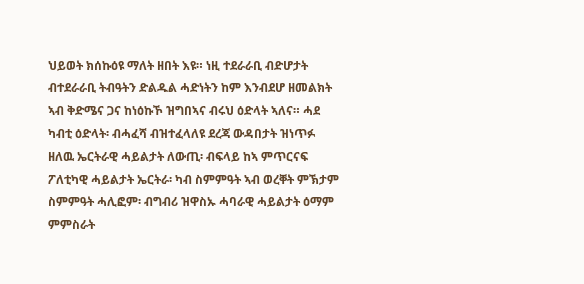ህይወት ክሰኩዕዩ ማለት ዘበት እዩ። ነዚ ተደራራቢ ብድሆታት ብተደራራቢ ትብዓትን ድልዱል ሓድነትን ከም እንብደሆ ዘመልክት ኣብ ቅድሜና ጋና ከነዕኩኾ ዝግበኣና ብሩህ ዕድላት ኣለና። ሓደ ካብቲ ዕድላት፡ ብሓፈሻ ብዝተፈላለዩ ደረጃ ውዳበታት ዝነጥፉ ዘለዉ ኤርትራዊ ሓይልታት ለውጢ፡ ብፍላይ ከኣ ምጥርናፍ ፖለቲካዊ ሓይልታት ኤርትራ፡ ካብ ስምምዓት ኣብ ወረቐት ምኽታም ስምምዓት ሓሊፎም፡ ብግብሪ ዝዋስኡ ሓባራዊ ሓይልታት ዕማም ምምስራት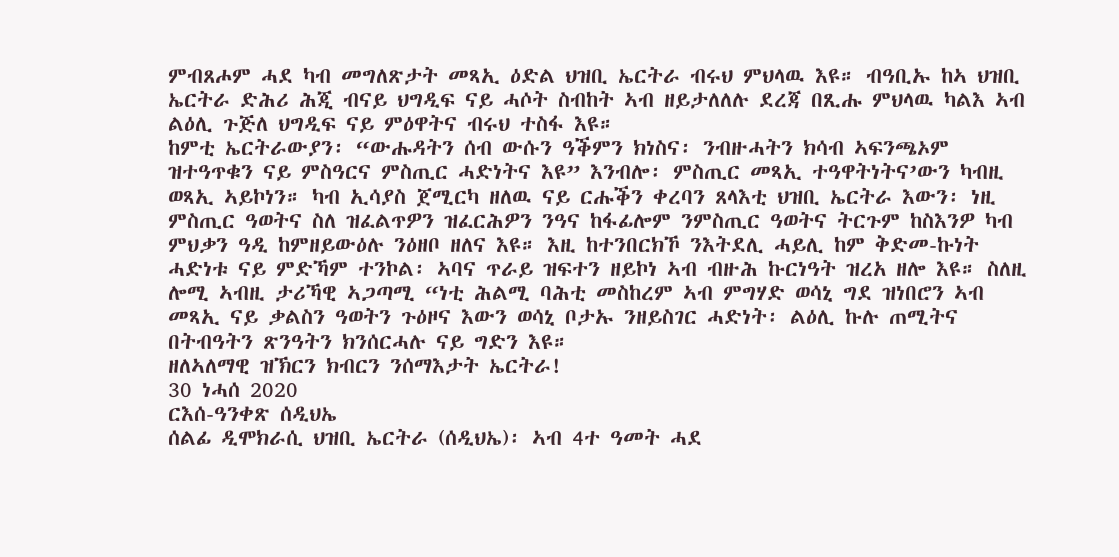ምብጸሖም ሓደ ካብ መግለጽታት መጻኢ ዕድል ህዝቢ ኤርትራ ብሩህ ምህላዉ እዩ። ብዓቢኡ ከኣ ህዝቢ ኤርትራ ድሕሪ ሕጂ ብናይ ህግዲፍ ናይ ሓሶት ስብከት ኣብ ዘይታለለሉ ደረጃ በጺሑ ምህላዉ ካልእ ኣብ ልዕሊ ጉጅለ ህግዲፍ ናይ ምዕዋትና ብሩህ ተስፋ እዩ።
ከምቲ ኤርትራውያን፡ “ውሑዳትን ሰብ ውሱን ዓቕምን ክነስና፡ ንብዙሓትን ክሳብ ኣፍንጫኦም ዝተዓጥቁን ናይ ምስዓርና ምስጢር ሓድነትና እዩ” እንብሎ፡ ምስጢር መጻኢ ተዓዋትነትና’ውን ካብዚ ወጻኢ ኣይኮነን። ካብ ኢሳያስ ጀሚርካ ዘለዉ ናይ ርሑቕን ቀረባን ጸላእቲ ህዝቢ ኤርትራ እውን፡ ነዚ ምስጢር ዓወትና ስለ ዝፈልጥዎን ዝፈርሕዎን ንዓና ከፋፊሎም ንምስጢር ዓወትና ትርጉም ከስእንዎ ካብ ምህቃን ዓዲ ከምዘይውዕሉ ንዕዘቦ ዘለና እዩ። እዚ ከተንበርክኾ ንእትደሊ ሓይሊ ከም ቅድመ-ኩነት ሓድነቱ ናይ ምድኻም ተንኮል፡ ኣባና ጥራይ ዝፍተን ዘይኮነ ኣብ ብዙሕ ኩርነዓት ዝረአ ዘሎ እዩ። ስለዚ ሎሚ ኣብዚ ታሪኻዊ ኣጋጣሚ “ነቲ ሕልሚ ባሕቲ መስከረም ኣብ ምግሃድ ወሳኒ ግደ ዝነበሮን ኣብ መጻኢ ናይ ቃልስን ዓወትን ጉዕዞና እውን ወሳኒ ቦታኡ ንዘይስገር ሓድነት፡ ልዕሊ ኩሉ ጠሚትና በትብዓትን ጽንዓትን ክንሰርሓሉ ናይ ግድን እዩ።
ዘለኣለማዊ ዝኽርን ክብርን ንሰማእታት ኤርትራ!
30 ነሓሰ 2020
ርእሰ-ዓንቀጽ ሰዲህኤ
ሰልፊ ዲሞክራሲ ህዝቢ ኤርትራ (ሰዲህኤ)፡ ኣብ 4ተ ዓመት ሓደ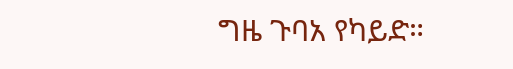ግዜ ጉባአ የካይድ።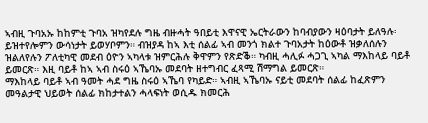ኣብዚ ጉባአኡ ከከምቲ ጉባአ ዝካየደሉ ግዜ ብዙሓት ዓበይቲ እዋናዊ ኤርትራውን ከባብያውን ዛዕባታት ይለዓሉ፡ ይዝተየሎምን ውሳነታት ይወሃቦምን። ብዝያዳ ከኣ እቲ ሰልፊ ኣብ መንጎ ክልተ ጉባአታት ከዕውቶ ዝቃለሰሉን ዝልለየሉን ፖለቲካዊ መደብ ዕዮን ኣካላቱ ዝምርሕሉ ቅዋምን የጽድቕ። ካብዚ ሓሊፉ ሓጋጊ ኣካል ማእከላይ ባይቶ ይመርጽ። እዚ ባይቶ ከኣ ኣብ ስሩዕ ኣኼባኡ መደባት ዘተግብር ፈጻሚ ሽማግል ይመርጽ።
ማእከላይ ባይቶ ኣብ ዓመት ሓደ ግዜ ስሩዕ ኣኼባ የካይድ። ኣብዚ ኣኼባኡ ናይቲ መደባት ሰልፊ ከፈጽምን መዓልታዊ ህይወት ሰልፊ ክከታተልን ሓላፍነት ወሲዱ ክመርሕ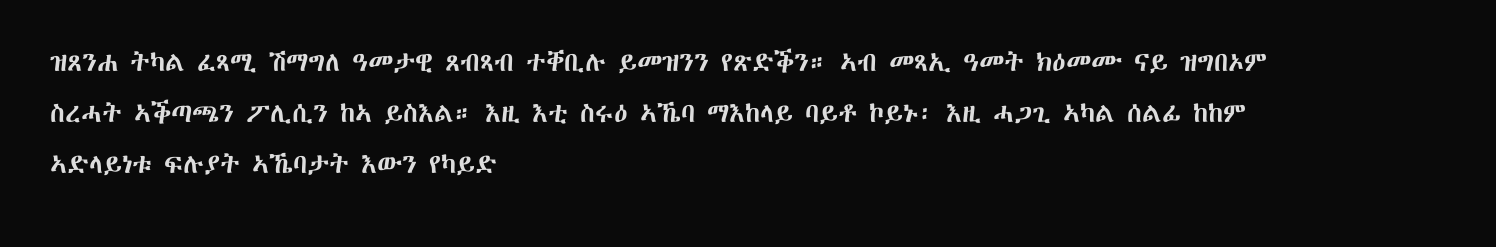ዝጸንሐ ትካል ፈጻሚ ሽማግለ ዓመታዊ ጸብጻብ ተቐቢሉ ይመዝንን የጽድቕን። ኣብ መጻኢ ዓመት ክዕመሙ ናይ ዝግበኦም ስረሓት ኣቕጣጫን ፖሊሲን ከኣ ይስእል። እዚ እቲ ስሩዕ ኣኼባ ማእከላይ ባይቶ ኮይኑ፡ እዚ ሓጋጊ ኣካል ሰልፊ ከከም ኣድላይነቱ ፍሉያት ኣኼባታት እውን የካይድ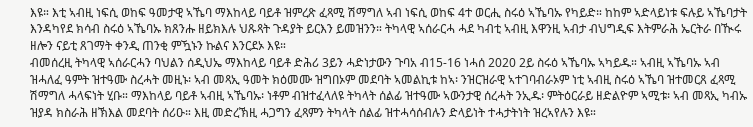እዩ። እቲ ኣብዚ ነፍሲ ወከፍ ዓመታዊ ኣኼባ ማእከላይ ባይቶ ዝምረጽ ፈጻሚ ሽማግለ ኣብ ነፍሲ ወከፍ 4ተ ወርሒ ስሩዕ ኣኼባኡ የካይድ። ከከም ኣድላይነቱ ፍሉይ ኣኼባታት እንዳካየደ ክሳብ ስሩዕ ኣኼባኡ ክጸንሑ ዘይክእሉ ህጹጻት ጉዳያት ይርእን ይመዝንን። ትካላዊ ኣሰራርሓ ሓደ ካብቲ ኣብዚ እዋንዚ ኣብታ ብህግዲፍ እትምራሕ ኤርትራ በዂሩ ዘሎን ናይቲ ጸገማት ቀንዲ ጠንቂ ምዃኑን ኩልና እንርደኦ እዩ።
ብመሰረዚ ትካላዊ ኣሰራርሓን ባህልን ሰዲህኤ ማእከላይ ባይቶ ድሕሪ 3ይን ሓድነታውን ጉባአ ብ15-16 ነሓሰ 2020 2ይ ስሩዕ ኣኼባኡ ኣካይዱ። ኣብዚ ኣኼባኡ ኣብ ዝሓለፈ ዓምት ዝተዓሙ ስረሓት መዚኑ፡ ኣብ መጻኢ ዓመት ክዕመሙ ዝግበኦም መደባት ኣመልኪቱ ከኣ፡ ንዝርዝራዊ ኣተገባብራኦም ነቲ ኣብዚ ስሩዕ ኣኼባ ዝተመርጸ ፈጻሚ ሽማግለ ሓላፍነት ሂቡ። ማእከላይ ባይቶ ኣብዚ ኣኼባኡ፡ ነቶም ብዝተፈላለዩ ትካላት ሰልፊ ዝተዓሙ ኣውንታዊ ሰረሓት ንኢዱ፡ ምትዕርራይ ዘድልዮም ኣሚቱ፡ ኣብ መጻኢ ካብኡ ዝያዳ ክስራሕ ዘኽእል መደባት ሰሪዑ። እዚ መድረኽዚ ሓጋግን ፈጻምን ትካላት ሰልፊ ዝተሓሳሰብሉን ድላይነት ተሓታትነት ዝረኣየሉን እዩ።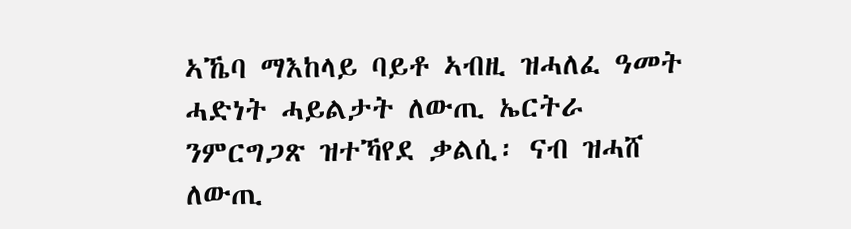ኣኼባ ማእከላይ ባይቶ ኣብዚ ዝሓለፈ ዓመት ሓድነት ሓይልታት ለውጢ ኤርትራ ንምርግጋጽ ዝተኻየደ ቃልሲ፡ ናብ ዝሓሸ ለውጢ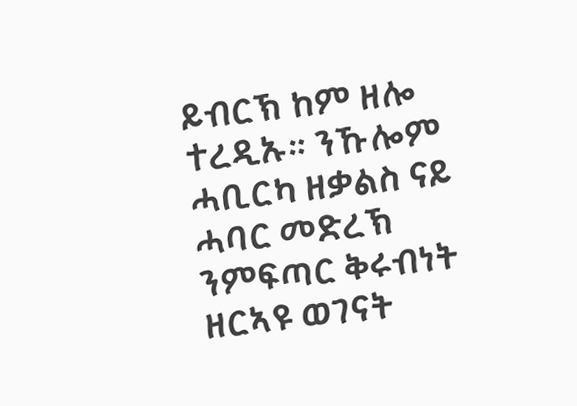ይብርኽ ከም ዘሎ ተረዲኡ። ንኹሎም ሓቢርካ ዘቃልስ ናይ ሓባር መድረኽ ንምፍጣር ቅሩብነት ዘርኣዩ ወገናት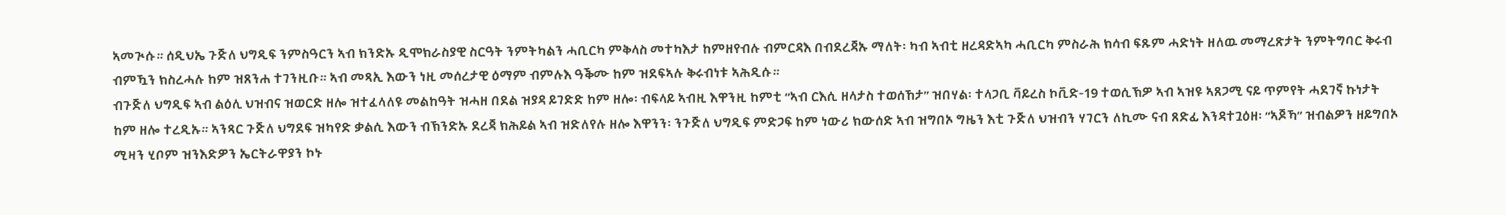ኣመጒሱ። ሰዲህኤ ጉጅለ ህግዲፍ ንምስዓርን ኣብ ክንድኡ ዲሞክራስያዊ ስርዓት ንምትካልን ሓቢርካ ምቅላስ መተካእታ ከምዘየብሉ ብምርዳእ በብደረጃኡ ማለት፡ ካብ ኣብቲ ዘረዳድኣካ ሓቢርካ ምስራሕ ክሳብ ፍጹም ሓድነት ዘለዉ መማረጽታት ንምትግባር ቅሩብ ብምዃን ክስረሓሉ ከም ዝጸንሐ ተገንዚቡ። ኣብ መጻኢ እውን ነዚ መሰረታዊ ዕማም ብምሉእ ዓቕሙ ከም ዝደፍኣሉ ቅሩብነቱ ኣሕዲሱ።
ብጉጅለ ህግዲፍ ኣብ ልዕሊ ህዝብና ዝወርድ ዘሎ ዝተፈላለዩ መልከዓት ዝሓዘ በደል ዝያዳ ይገድድ ከም ዘሎ፡ ብፍላይ ኣብዚ እዋንዚ ከምቲ “ኣብ ርእሲ ዘላታስ ተወሰኸታ” ዝበሃል፡ ተላጋቢ ቫይረስ ኮቪድ-19 ተወሲኽዎ ኣብ ኣዝዩ ኣጸጋሚ ናይ ጥምየት ሓደገኛ ኩነታት ከም ዘሎ ተረዲኡ። ኣንጻር ጉጅለ ህግደፍ ዝካየድ ቃልሲ እውን ብኽንድኡ ደረጃ ክሕይል ኣብ ዝድለየሉ ዘሎ እዋንን፡ ንጉጅለ ህግዲፍ ምድጋፍ ከም ነውሪ ክውሰድ ኣብ ዝግበኦ ግዜን እቲ ጉጅለ ህዝብን ሃገርን ለኪሙ ናብ ጸድፊ እንዳተጓዕዘ፡ “ኣጆኻ” ዝብልዎን ዘይግበኦ ሚዛን ሂቦም ዝንእድዎን ኤርትራዋያን ኮኑ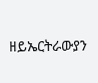ዘይኤርትራውያን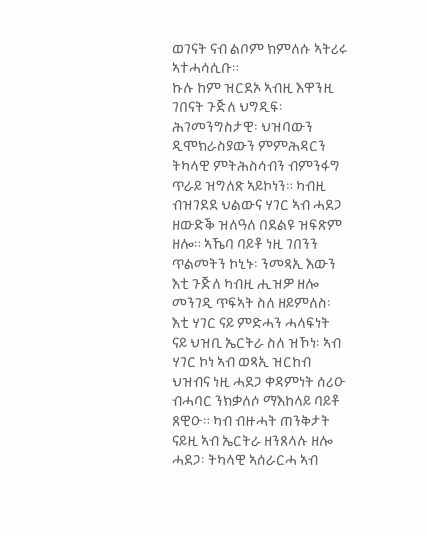ወገናት ናብ ልቦም ክምለሱ ኣትሪሩ ኣተሓሳሲቡ።
ኩሉ ከም ዝርደኦ ኣብዚ እዋንዚ ገበናት ጉጅለ ህግዲፍ፡ ሕገመንግስታዊ፡ ህዝባውን ዲሞክራስያውን ምምሕዳርን ትካላዊ ምትሕስሳብን ብምንፋግ ጥራይ ዝግለጽ ኣይኮነን። ካብዚ ብዝገደደ ህልውና ሃገር ኣብ ሓደጋ ዘውድቕ ዝለዓለ በደልዩ ዝፍጽም ዘሎ። ኣኼባ ባይቶ ነዚ ገበንን ጥልመትን ኮኒኑ፡ ንመጻኢ እውን እቲ ጉጅለ ካብዚ ሒዝዎ ዘሎ መንገዲ ጥፍኣት ስለ ዘይምለስ፡ እቲ ሃገር ናይ ምድሓን ሓላፍነት ናይ ህዝቢ ኤርትራ ስለ ዝኾነ፡ ኣብ ሃገር ኮነ ኣብ ወጻኢ ዝርከብ ህዝብና ነዚ ሓደጋ ቀዳምነት ሰሪዑ ብሓባር ንክቃለሶ ማእከላይ ባይቶ ጸዊዑ። ካብ ብዙሓት ጠንቅታት ናይዚ ኣብ ኤርትራ ዘንጸላሉ ዘሎ ሓደጋ፡ ትካላዊ ኣሰራርሓ ኣብ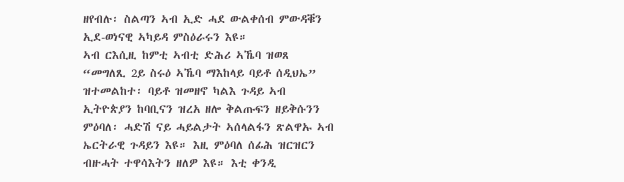ዘየብሉ፡ ስልጣን ኣብ ኢድ ሓደ ውልቀሰብ ምውዳቑን ኢደ-ወነናዊ ኣካይዳ ምስዕራሩን እዩ።
ኣብ ርእሲዚ ከምቲ ኣብቲ ድሕሪ ኣኼባ ዝወጸ “መግለጺ 2ይ ስሩዕ ኣኼባ ማእከላይ ባይቶ ሰዲህኤ” ዝተመልከተ፡ ባይቶ ዝመዘኖ ካልእ ጉዳይ ኣብ ኢትዮጵያን ከባቢናን ዝረአ ዘሎ ቅልጡፍን ዘይቅሱንን ምዕባለ፡ ሓድሽ ናይ ሓይልታት ኣሰላልፋን ጽልዋኡ ኣብ ኤርትራዊ ጉዳይን እዩ። እዚ ምዕባለ ሰፊሕ ዝርዝርን ብዙሓት ተዋሳእትን ዘለዎ እዩ። እቲ ቀንዲ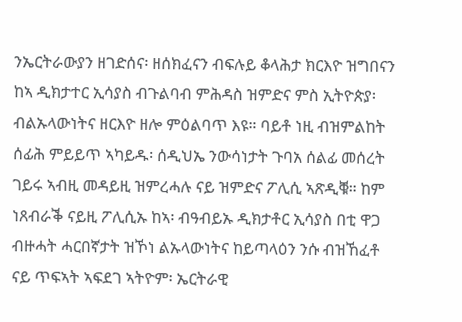ንኤርትራውያን ዘገድሰና፡ ዘሰክፈናን ብፍሉይ ቆላሕታ ክርእዮ ዝግበናን ከኣ ዲክታተር ኢሳያስ ብጉልባብ ምሕዳስ ዝምድና ምስ ኢትዮጵያ፡ ብልኡላውነትና ዘርእዮ ዘሎ ምዕልባጥ እዩ። ባይቶ ነዚ ብዝምልከት ሰፊሕ ምይይጥ ኣካይዱ፡ ሰዲህኤ ንውሳነታት ጉባአ ሰልፊ መሰረት ገይሩ ኣብዚ መዳይዚ ዝምረሓሉ ናይ ዝምድና ፖሊሲ ኣጽዲቑ። ከም ነጸብራቕ ናይዚ ፖሊሲኡ ከኣ፡ ብዓብይኡ ዲክታቶር ኢሳያስ በቲ ዋጋ ብዙሓት ሓርበኛታት ዝኾነ ልኡላውነትና ከይጣላዕን ንሱ ብዝኸፈቶ ናይ ጥፍኣት ኣፍደገ ኣትዮም፡ ኤርትራዊ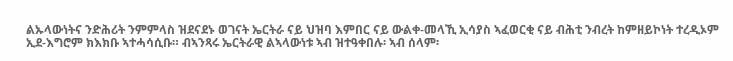ልኡላውነትና ንድሕሪት ንምምላስ ዝደናደኑ ወገናት ኤርትራ ናይ ህዝባ እምበር ናይ ውልቀ-መላኺ ኢሳያስ ኣፈወርቂ ናይ ብሕቲ ንብረት ከምዘይኮነት ተረዲኦም ኢደ-እግሮም ክእክቡ ኣተሓሳሲቡ። ብኣንጻሩ ኤርትራዊ ልኣላውነቱ ኣብ ዝተዓቀበሉ፡ ኣብ ሰላም፡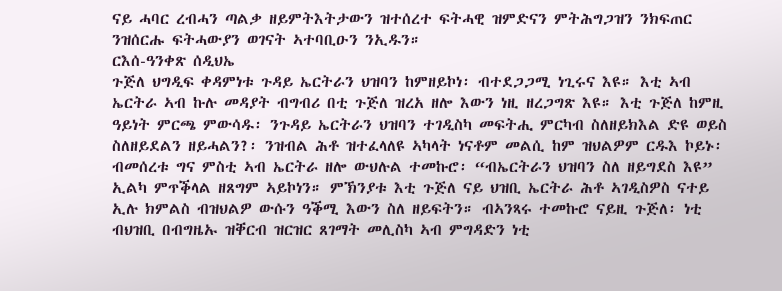ናይ ሓባር ረብሓን ጣልቃ ዘይምትእትታውን ዝተሰረተ ፍትሓዊ ዝምድናን ምትሕግጋዝን ንክፍጠር ንዝሰርሑ ፍትሓውያን ወገናት ኣተባቢዑን ንኢዱን።
ርእሰ-ዓንቀጽ ሰዲህኤ
ጉጅለ ህግዲፍ ቀዳምነቱ ጉዳይ ኤርትራን ህዝባን ከምዘይኮነ፡ ብተደጋጋሚ ነጊሩና እዩ። እቲ ኣብ ኤርትራ ኣብ ኩሉ መዳያት ብግብሪ በቲ ጉጅለ ዝረአ ዘሎ እውን ነዚ ዘረጋግጽ እዩ። እቲ ጉጅለ ከምዚ ዓይነት ምርጫ ምውሳዱ፡ ንጉዳይ ኤርትራን ህዝባን ተገዲስካ መፍትሒ ምርካብ ስለዘይክእል ድዩ ወይስ ስለዘይደልን ዘይሓልን?፡ ንዝብል ሕቶ ዝተፈላለዩ ኣካላት ነናቶም መልሲ ከም ዝህልዎም ርዱእ ኮይኑ፡ ብመሰረቱ ግና ምስቲ ኣብ ኤርትራ ዘሎ ውህሉል ተመኩሮ፡ “ብኤርትራን ህዝባን ስለ ዘይግደስ እዩ” ኢልካ ምጥቕላል ዘጸግም ኣይኮነን። ምኽንያቱ እቲ ጉጅለ ናይ ህዝቢ ኤርትራ ሕቶ ኣገዲስዎስ ናተይ ኢሉ ክምልስ ብዝህልዎ ውሱን ዓቕሚ እውን ስለ ዘይፍትን። ብኣንጻሩ ተመኩሮ ናይዚ ጉጅለ፡ ነቲ ብህዝቢ በብግዜኡ ዝቐርብ ዝርዝር ጸገማት መሊስካ ኣብ ምግዳድን ነቲ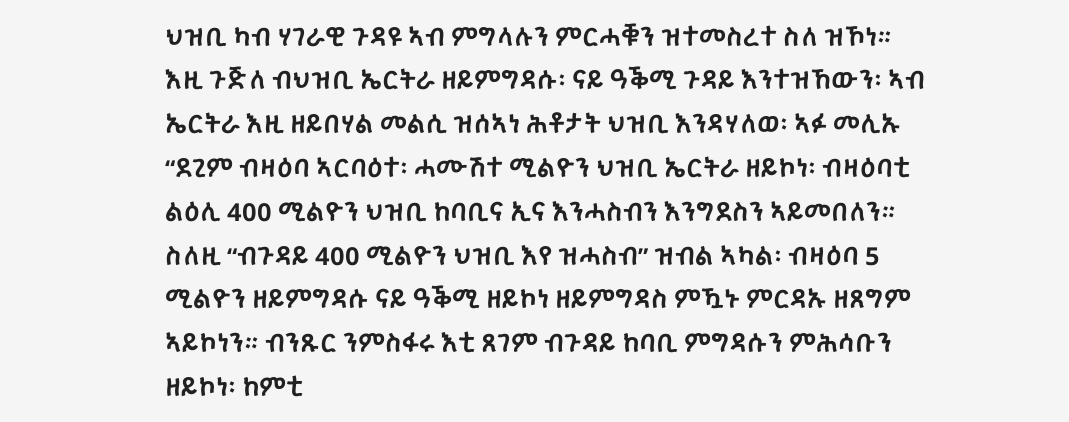ህዝቢ ካብ ሃገራዊ ጉዳዩ ኣብ ምግላሉን ምርሓቑን ዝተመስረተ ስለ ዝኾነ።
እዚ ጉጅለ ብህዝቢ ኤርትራ ዘይምግዳሱ፡ ናይ ዓቕሚ ጉዳይ እንተዝኸውን፡ ኣብ ኤርትራ እዚ ዘይበሃል መልሲ ዝሰኣነ ሕቶታት ህዝቢ እንዳሃለወ፡ ኣፉ መሊኡ “ደጊም ብዛዕባ ኣርባዕተ፡ ሓሙሽተ ሚልዮን ህዝቢ ኤርትራ ዘይኮነ፡ ብዛዕባቲ ልዕሊ 400 ሚልዮን ህዝቢ ከባቢና ኢና እንሓስብን እንግደስን ኣይመበለን። ስለዚ “ብጉዳይ 400 ሚልዮን ህዝቢ እየ ዝሓስብ” ዝብል ኣካል፡ ብዛዕባ 5 ሚልዮን ዘይምግዳሱ ናይ ዓቕሚ ዘይኮነ ዘይምግዳስ ምዃኑ ምርዳኡ ዘጸግም ኣይኮነን። ብንጹር ንምስፋሩ እቲ ጸገም ብጉዳይ ከባቢ ምግዳሱን ምሕሳቡን ዘይኮነ፡ ከምቲ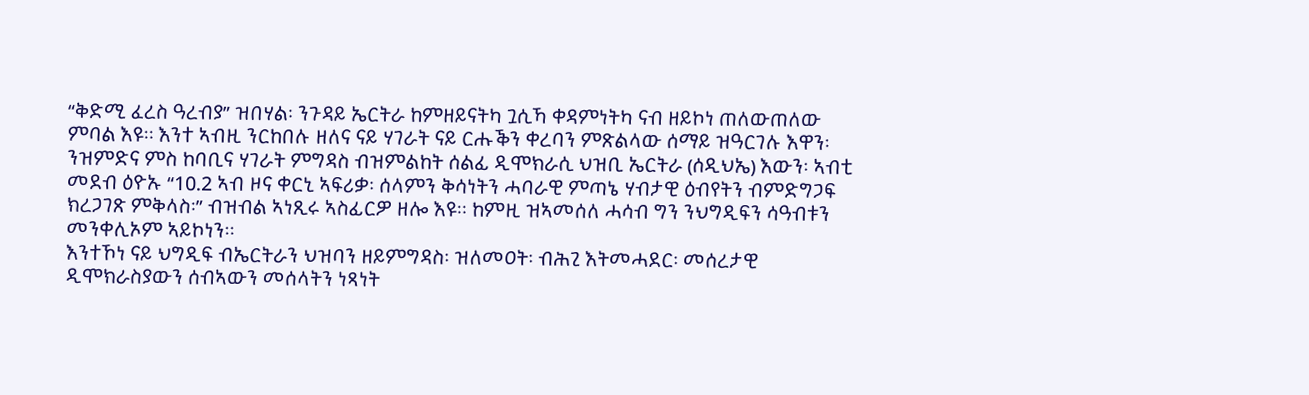“ቅድሚ ፈረስ ዓረብያ” ዝበሃል፡ ንጉዳይ ኤርትራ ከምዘይናትካ ጓሲኻ ቀዳምነትካ ናብ ዘይኮነ ጠለውጠለው ምባል እዩ። እንተ ኣብዚ ንርከበሉ ዘለና ናይ ሃገራት ናይ ርሑቕን ቀረባን ምጽልላው ሰማይ ዝዓርገሉ እዋን፡ ንዝምድና ምስ ከባቢና ሃገራት ምግዳስ ብዝምልከት ሰልፊ ዲሞክራሲ ህዝቢ ኤርትራ (ሰዲህኤ) እውን፡ ኣብቲ መደብ ዕዮኡ “10.2 ኣብ ዞና ቀርኒ ኣፍሪቃ፡ ሰላምን ቅሳነትን ሓባራዊ ምጣኔ ሃብታዊ ዕብየትን ብምድግጋፍ ክረጋገጽ ምቅላስ፡” ብዝብል ኣነጺሩ ኣስፊርዎ ዘሎ እዩ። ከምዚ ዝኣመሰለ ሓሳብ ግን ንህግዲፍን ሳዓብቱን መንቀሊኦም ኣይኮነን።
እንተኾነ ናይ ህግዲፍ ብኤርትራን ህዝባን ዘይምግዳስ፡ ዝለመዐት፡ ብሕጊ እትመሓደር፡ መሰረታዊ ዲሞክራስያውን ሰብኣውን መሰላትን ነጻነት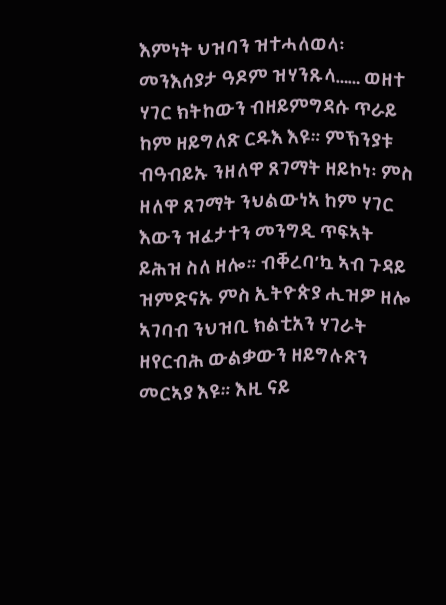እምነት ህዝባን ዝተሓለወላ፡ መንእሰያታ ዓዶም ዝሃንጹላ…… ወዘተ ሃገር ክትከውን ብዘይምግዳሱ ጥራይ ከም ዘይግለጽ ርዱእ እዩ። ምኽንያቱ ብዓብይኡ ንዘለዋ ጸገማት ዘይኮነ፡ ምስ ዘለዋ ጸገማት ንህልውነኣ ከም ሃገር እውን ዝፈታተን መንግዲ ጥፍኣት ይሕዝ ስለ ዘሎ። ብቐረባ’ኳ ኣብ ጉዳይ ዝምድናኡ ምስ ኢትዮጵያ ሒዝዎ ዘሎ ኣገባብ ንህዝቢ ክልቲአን ሃገራት ዘየርብሕ ውልቃውን ዘይግሉጽን መርኣያ እዩ። እዚ ናይ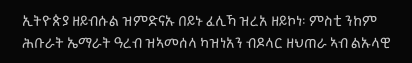ኢትዮጵያ ዘይብሱል ዝምድናኡ በይኑ ፈሊኻ ዝረአ ዘይኮነ፡ ምስቲ ንከም ሕቡራት ኤማራት ዓረብ ዝኣመሰላ ካዝነአን ብዶላር ዘህጠራ ኣብ ልኡላዊ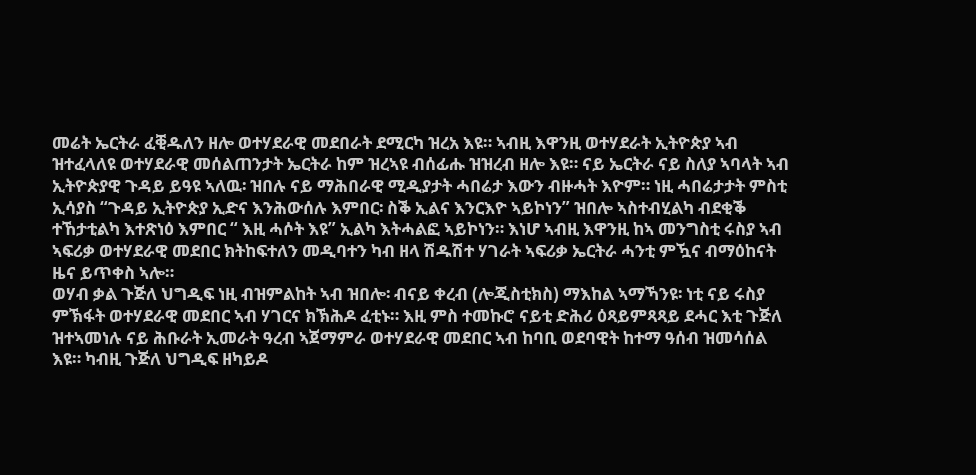መሬት ኤርትራ ፈቒዱለን ዘሎ ወተሃደራዊ መደበራት ደሚርካ ዝረአ እዩ። ኣብዚ እዋንዚ ወተሃደራት ኢትዮጵያ ኣብ ዝተፈላለዩ ወተሃደራዊ መሰልጠንታት ኤርትራ ከም ዝረኣዩ ብሰፊሑ ዝዝረብ ዘሎ እዩ። ናይ ኤርትራ ናይ ስለያ ኣባላት ኣብ ኢትዮጵያዊ ጉዳይ ይዓዩ ኣለዉ፡ ዝበሉ ናይ ማሕበራዊ ሚዲያታት ሓበሬታ እውን ብዙሓት እዮም። ነዚ ሓበሬታታት ምስቲ ኢሳያስ “ጉዳይ ኢትዮጵያ ኢድና እንሕውሰሉ እምበር፡ ስቕ ኢልና እንርእዮ ኣይኮነን” ዝበሎ ኣስተብሂልካ ብደቂቕ ተኸታቲልካ እተጽነዕ እምበር “ እዚ ሓሶት እዩ” ኢልካ እትሓልፎ ኣይኮነን። እነሆ ኣብዚ እዋንዚ ከኣ መንግስቲ ሩስያ ኣብ ኣፍሪቃ ወተሃደራዊ መደበር ክትከፍተለን መዲባተን ካብ ዘላ ሽዱሽተ ሃገራት ኣፍሪቃ ኤርትራ ሓንቲ ምዃና ብማዕከናት ዜና ይጥቀስ ኣሎ።
ወሃብ ቃል ጉጅለ ህግዲፍ ነዚ ብዝምልከት ኣብ ዝበሎ፡ ብናይ ቀረብ (ሎጂስቲክስ) ማእከል ኣማኻንዩ፡ ነቲ ናይ ሩስያ ምኽፋት ወተሃደራዊ መደበር ኣብ ሃገርና ክኽሕዶ ፈቲኑ። እዚ ምስ ተመኩሮ ናይቲ ድሕሪ ዕጻይምጻጻይ ደሓር እቲ ጉጅለ ዝተኣመነሉ ናይ ሕቡራት ኢመራት ዓረብ ኣጀማምራ ወተሃደራዊ መደበር ኣብ ከባቢ ወደባዊት ከተማ ዓሰብ ዝመሳሰል እዩ። ካብዚ ጉጅለ ህግዲፍ ዘካይዶ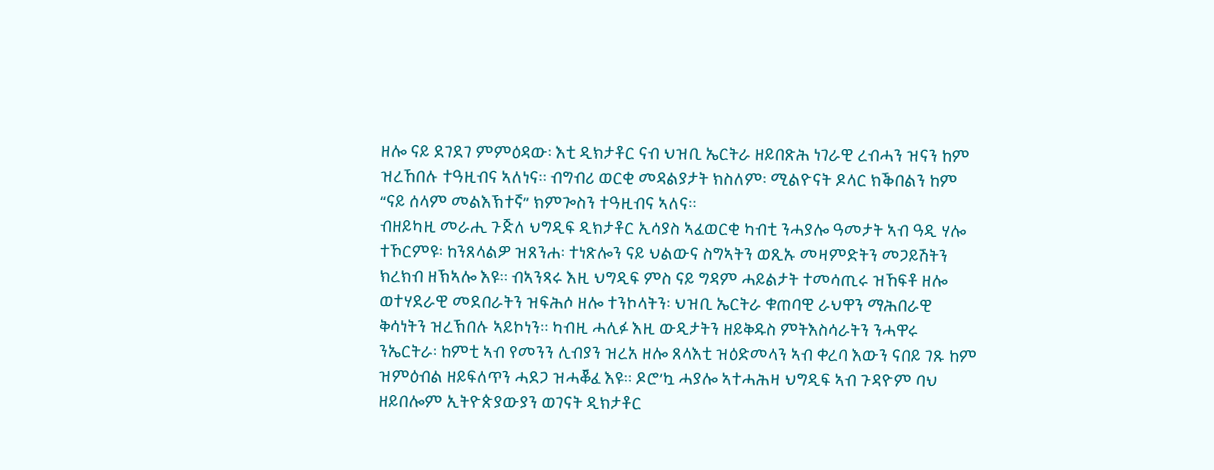ዘሎ ናይ ደገደገ ምምዕዳው፡ እቲ ዲክታቶር ናብ ህዝቢ ኤርትራ ዘይበጽሕ ነገራዊ ረብሓን ዝናን ከም ዝረኸበሉ ተዓዚብና ኣለነና። ብግብሪ ወርቂ መዳልያታት ክስለም፡ ሚልዮናት ዶላር ክቕበልን ከም “ናይ ሰላም መልእኽተኛ” ክምጐስን ተዓዚብና ኣለና።
ብዘይካዚ መራሒ ጉጅለ ህግዲፍ ዲክታቶር ኢሳያስ ኣፈወርቂ ካብቲ ንሓያሎ ዓመታት ኣብ ዓዲ ሃሎ ተኾርምዩ፡ ከንጸላልዎ ዝጸንሐ፡ ተነጽሎን ናይ ህልውና ስግኣትን ወጺኡ መዛምድትን መጋይሽትን ክረክብ ዘኽኣሎ እዩ። ብኣንጻሩ እዚ ህግዲፍ ምስ ናይ ግዳም ሓይልታት ተመሳጢሩ ዝኸፍቶ ዘሎ ወተሃደራዊ መደበራትን ዝፍሕሶ ዘሎ ተንኮላትን፡ ህዝቢ ኤርትራ ቁጠባዊ ራህዋን ማሕበራዊ ቅሳነትን ዝረኽበሉ ኣይኮነን። ካብዚ ሓሊፉ እዚ ውዲታትን ዘይቅዱስ ምትእስሳራትን ንሓዋሩ ንኤርትራ፡ ከምቲ ኣብ የመንን ሊብያን ዝረአ ዘሎ ጸላእቲ ዝዕድመላን ኣብ ቀረባ እውን ናበይ ገጹ ከም ዝምዕብል ዘይፍለጥን ሓደጋ ዝሓቖፈ እዩ። ዶሮ’ኳ ሓያሎ ኣተሓሕዛ ህግዲፍ ኣብ ጉዳዮም ባህ ዘይበሎም ኢትዮጵያውያን ወገናት ዲክታቶር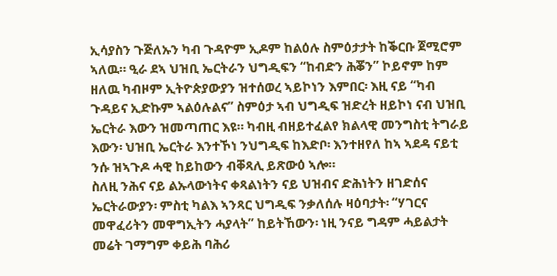ኢሳያስን ጉጅለኡን ካብ ጉዳዮም ኢዶም ከልዕሉ ስምዕታታት ከቕርቡ ጀሚሮም ኣለዉ። ዒራ ደኣ ህዝቢ ኤርትራን ህግዲፍን “ከብድን ሕቖን” ኮይኖም ከም ዘለዉ ካብዞም ኢትዮጵያውያን ዝተሰወረ ኣይኮነን እምበር፡ እዚ ናይ “ካብ ጉዳይና ኢድኩም ኣልዕሉልና” ስምዕታ ኣብ ህግዲፍ ዝድረት ዘይኮነ ናብ ህዝቢ ኤርትራ እውን ዝመጣጠር እዩ። ካብዚ ብዘይተፈልየ ክልላዊ መንግስቲ ትግራይ እውን፡ ህዝቢ ኤርትራ እንተኾነ ንህግዲፍ ከእድቦ፡ እንተዘየለ ከኣ ኣደዳ ናይቲ ንሱ ዝኣጉዶ ሓዊ ከይከውን ብቐጻሊ ይጽውዕ ኣሎ።
ስለዚ ንሕና ናይ ልኡላውነትና ቀጻልነትን ናይ ህዝብና ድሕነትን ዘገድሰና ኤርትራውያን፡ ምስቲ ካልእ ኣንጻር ህግዲፍ ንቃለሰሉ ዛዕባታት፡ “ሃገርና መዋፈሪትን መዋግኢትን ሓያላት” ከይትኸውን፡ ነዚ ንናይ ግዳም ሓይልታት መሬት ገማግም ቀይሕ ባሕሪ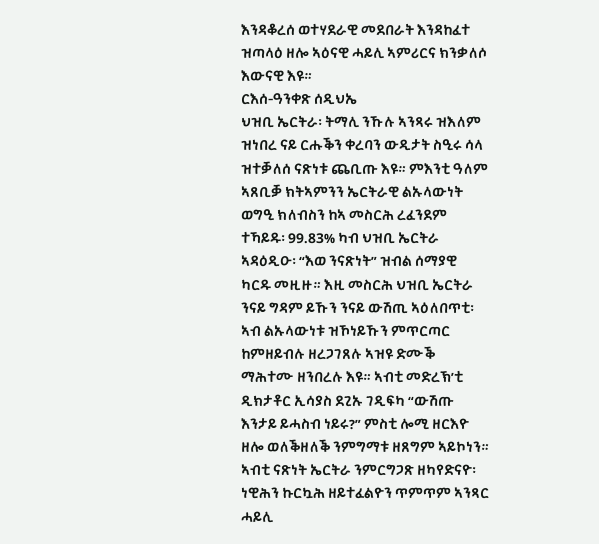እንዳቆረሰ ወተሃደራዊ መደበራት እንዳከፈተ ዝጣላዕ ዘሎ ኣዕናዊ ሓይሊ ኣምሪርና ክንቃለሶ እውናዊ እዩ።
ርእሰ-ዓንቀጽ ሰዲህኤ
ህዝቢ ኤርትራ፡ ትማሊ ንኹሉ ኣንጻሩ ዝእለም ዝነበረ ናይ ርሑቕን ቀረባን ውዲታት ስዒሩ ሳላ ዝተቓለሰ ናጽነቱ ጨቢጡ እዩ። ምእንቲ ዓለም ኣጸቢቓ ክትኣምንን ኤርትራዊ ልኡላውነት ወግዒ ክለብስን ከኣ መስርሕ ረፈንደም ተኻይዱ፡ 99.83% ካብ ህዝቢ ኤርትራ ኣዳዕዲዑ፡ “እወ ንናጽነት” ዝብል ሰማያዊ ካርዱ መዚዙ። እዚ መስርሕ ህዝቢ ኤርትራ ንናይ ግዳም ይኹን ንናይ ውሽጢ ኣዕለበጥቲ፡ ኣብ ልኡላውነቱ ዝኾነይኹን ምጥርጣር ከምዘይብሉ ዘረጋገጸሉ ኣዝዩ ድሙቕ ማሕተሙ ዘንበረሉ እዩ። ኣብቲ መድረኽ’ቲ ዲክታቶር ኢሳያስ ደጊኡ ገዲፍካ “ውሽጡ እንታይ ይሓስብ ነይሩ?” ምስቲ ሎሚ ዘርእዮ ዘሎ ወለቕዘለቕ ንምግማቱ ዘጸግም ኣይኮነን።
ኣብቲ ናጽነት ኤርትራ ንምርግጋጽ ዘካየድናዮ፡ ነዊሕን ኩርኳሕ ዘይተፈልዮን ጥምጥም ኣንጻር ሓይሊ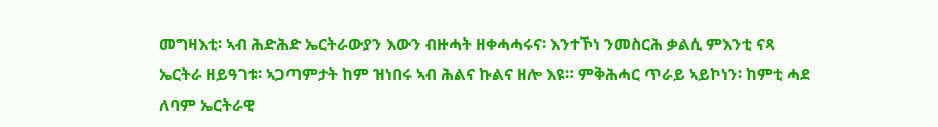መግዛእቲ፡ ኣብ ሕድሕድ ኤርትራውያን እውን ብዙሓት ዘቀሓሓሩና፡ እንተኾነ ንመስርሕ ቃልሲ ምእንቲ ናጻ ኤርትራ ዘይዓገቱ፡ ኣጋጣምታት ከም ዝነበሩ ኣብ ሕልና ኩልና ዘሎ እዩ። ምቅሕሓር ጥራይ ኣይኮነን፡ ከምቲ ሓደ ለባም ኤርትራዊ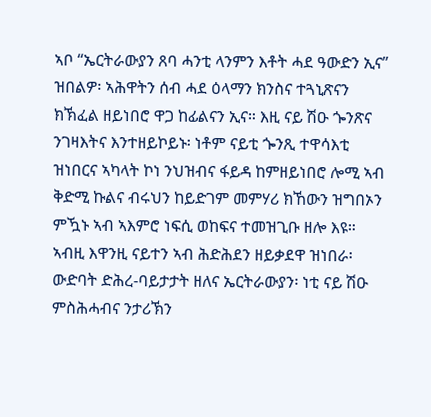ኣቦ “ኤርትራውያን ጸባ ሓንቲ ላንምን እቶት ሓደ ዓውድን ኢና” ዝበልዎ፡ ኣሕዋትን ሰብ ሓደ ዕላማን ክንስና ተጓኒጽናን ክኽፈል ዘይነበሮ ዋጋ ከፊልናን ኢና። እዚ ናይ ሽዑ ጐንጽና ንገዛእትና እንተዘይኮይኑ፡ ነቶም ናይቲ ጐንጺ ተዋሳእቲ ዝነበርና ኣካላት ኮነ ንህዝብና ፋይዳ ከምዘይነበሮ ሎሚ ኣብ ቅድሚ ኩልና ብሩህን ከይድገም መምሃሪ ክኸውን ዝግበኦን ምዃኑ ኣብ ኣእምሮ ነፍሲ ወከፍና ተመዝጊቡ ዘሎ እዩ።
ኣብዚ እዋንዚ ናይተን ኣብ ሕድሕደን ዘይቃደዋ ዝነበራ፡ ውድባት ድሕረ-ባይታታት ዘለና ኤርትራውያን፡ ነቲ ናይ ሽዑ ምስሕሓብና ንታሪኽን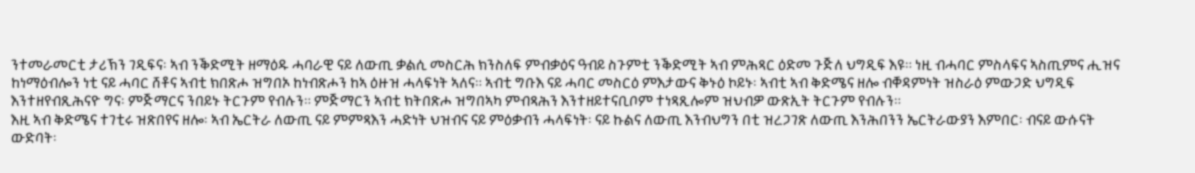ንተመራመርቲ ታሪኽን ገዲፍና፡ ኣብ ንቕድሚት ዘማዕዱ ሓባራዊ ናይ ለውጢ ቃልሲ መስርሕ ክንስለፍ ምብቃዕና ዓብይ ስጉምቲ ንቕድሚት ኣብ ምሕጻር ዕድመ ጉጅለ ህግዲፍ እዩ። ነዚ ብሓባር ምስላፍና ኣስጢምና ሒዝና ከነማዕብሎን ነቲ ናይ ሓባር ሸቶና ኣብቲ ክበጽሖ ዝግበኦ ከነብጽሖን ከኣ ዕዙዝ ሓላፍነት ኣለና። ኣብቲ ግቡእ ናይ ሓባር መስርዕ ምእታውና ቅኑዕ ኮይኑ፡ ኣብቲ ኣብ ቅድሜና ዘሎ ብቐዳምነት ዝስራዕ ምውጋድ ህግዲፍ እንተዘየብጺሕናዮ ግና፡ ምጅማርና ንበይኑ ትርጉም የብሉን። ምጅማርን ኣብቲ ክትበጽሖ ዝግበኣካ ምብጻሕን እንተዘይተናቢቦም ተነጻጺሎም ዝህብዎ ውጽኢት ትርጉም የብሉን።
እዚ ኣብ ቅድሜና ተገቲሩ ዝጽበየና ዘሎ፡ ኣብ ኤርትራ ለውጢ ናይ ምምጻእን ሓድነት ህዝብና ናይ ምዕቃብን ሓላፍነት፡ ናይ ኩልና ለውጢ እንብህግን በቲ ዝረጋገጽ ለውጢ እንሕበንን ኤርትራውያን እምበር፡ ብናይ ውሱናት ውድባት፡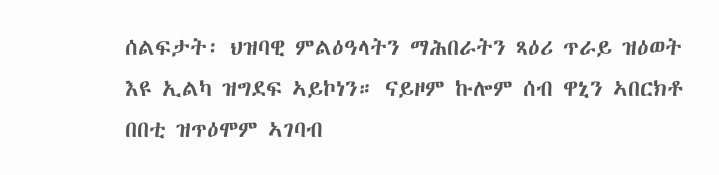ሰልፍታት፡ ህዝባዊ ምልዕዓላትን ማሕበራትን ጻዕሪ ጥራይ ዝዕወት እዩ ኢልካ ዝግደፍ ኣይኮነን። ናይዞም ኩሎም ሰብ ዋኒን ኣበርክቶ በበቲ ዝጥዕሞም ኣገባብ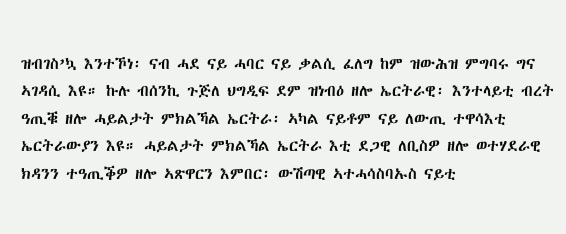ዝብገስ’ኳ እንተኾነ፡ ናብ ሓደ ናይ ሓባር ናይ ቃልሲ ፈለግ ከም ዝውሕዝ ምግባሩ ግና ኣገዳሲ እዩ። ኩሉ ብሰንኪ ጉጅለ ህግዲፍ ደም ዝነብዕ ዘሎ ኤርትራዊ፡ እንተላይቲ ብረት ዓጢቑ ዘሎ ሓይልታት ምክልኻል ኤርትራ፡ ኣካል ናይቶም ናይ ለውጢ ተዋሳእቲ ኤርትራውያን እዩ። ሓይልታት ምክልኻል ኤርትራ እቲ ደጋዊ ለቢስዎ ዘሎ ወተሃደራዊ ክዳንን ተዓጢቕዎ ዘሎ ኣጽዋርን እምበር፡ ውሽጣዊ ኣተሓሳስባኡስ ናይቲ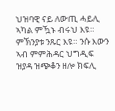ህዝባዊ ናይ ለውጢ ሓይሊ ኣካል ምዃኑ ብሩህ እዩ። ምኽንያቱ ንጹር እዩ። ንሱ እውን ኣብ ምምሕዳር ህግዲፍ ዝያዳ ዝጭቆን ዘሎ ክፍሊ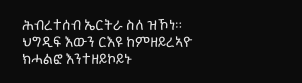ሕብረተሰብ ኤርትራ ስለ ዝኾነ። ህግዲፍ እውን ርእዩ ከምዘይረኣዮ ክሓልፎ እንተዘይኮይኑ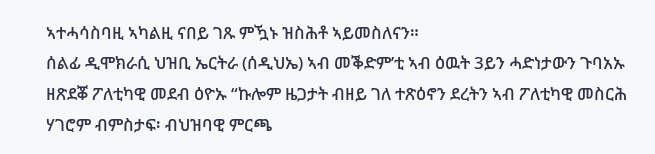ኣተሓሳስባዚ ኣካልዚ ናበይ ገጹ ምዃኑ ዝስሕቶ ኣይመስለናን።
ሰልፊ ዲሞክራሲ ህዝቢ ኤርትራ (ሰዲህኤ) ኣብ መቕድም’ቲ ኣብ ዕዉት 3ይን ሓድነታውን ጉባአኡ ዘጽደቖ ፖለቲካዊ መደብ ዕዮኡ “ኩሎም ዜጋታት ብዘይ ገለ ተጽዕኖን ደረትን ኣብ ፖለቲካዊ መስርሕ ሃገሮም ብምስታፍ፡ ብህዝባዊ ምርጫ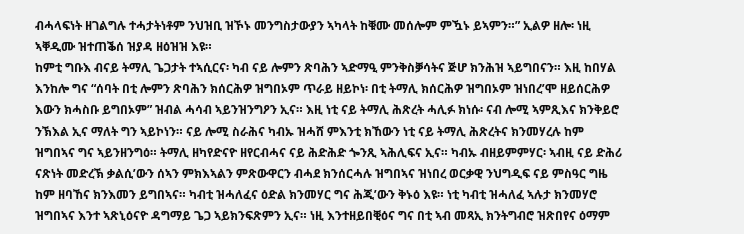ብሓላፍነት ዘገልግሉ ተሓታትነቶም ንህዝቢ ዝኾኑ መንግስታውያን ኣካላት ከቑሙ መሰሎም ምዃኑ ይኣምን።” ኢልዎ ዘሎ፡ ነዚ ኣቐዲሙ ዝተጠቕሰ ዝያዳ ዘዕዝዝ እዩ።
ከምቲ ግቡእ ብናይ ትማሊ ጌጋታት ተኣሲርና፡ ካብ ናይ ሎምን ጽባሕን ኣድማዒ ምንቅስቓሳትና ጅሆ ክንሕዝ ኣይግበናን። እዚ ከበሃል እንከሎ ግና “ሰባት በቲ ሎምን ጽባሕን ክሰርሕዎ ዝግበኦም ጥራይ ዘይኮነ፡ በቲ ትማሊ ክሰርሕዎ ዝግበኦም ዝነበረ’ሞ ዘይሰርሕዎ እውን ክሓስቡ ይግበኦም” ዝብል ሓሳብ ኣይንዝንግዖን ኢና። እዚ ነቲ ናይ ትማሊ ሕጽረት ሓሊፉ ክነሱ፡ ናብ ሎሚ ኣምጺእና ክንቅይሮ ንኽእል ኢና ማለት ግን ኣይኮነን። ናይ ሎሚ ስራሕና ካብኡ ዝሓሸ ምእንቲ ክኸውን ነቲ ናይ ትማሊ ሕጽረትና ክንመሃረሉ ከም ዝግበኣና ግና ኣይንዘንግዕ። ትማሊ ዘካየድናዮ ዘየርብሓና ናይ ሕድሕድ ጐንጺ ኣሕሊፍና ኢና። ካብኡ ብዘይምምሃር፡ ኣብዚ ናይ ድሕሪ ናጽነት መድረኽ ቃልሲ’ውን ሰኣን ምክእኣልን ምጽውዋርን ብሓደ ክንሰርሓሉ ዝግበኣና ዝነበረ ወርቃዊ ንህግዲፍ ናይ ምስዓር ግዜ ከም ዘባኸና ክንእመን ይግበኣና። ካብቲ ዝሓለፈና ዕድል ክንመሃር ግና ሕጂ’ውን ቅኑዕ እዩ። ነቲ ካብቲ ዝሓለፈ ኣሉታ ክንመሃሮ ዝግበኣና እንተ ኣጽኒዕናዮ ዳግማይ ጌጋ ኣይክንፍጽምን ኢና። ነዚ እንተዘይበቒዕና ግና በቲ ኣብ መጻኢ ክንትግብሮ ዝጽበየና ዕማም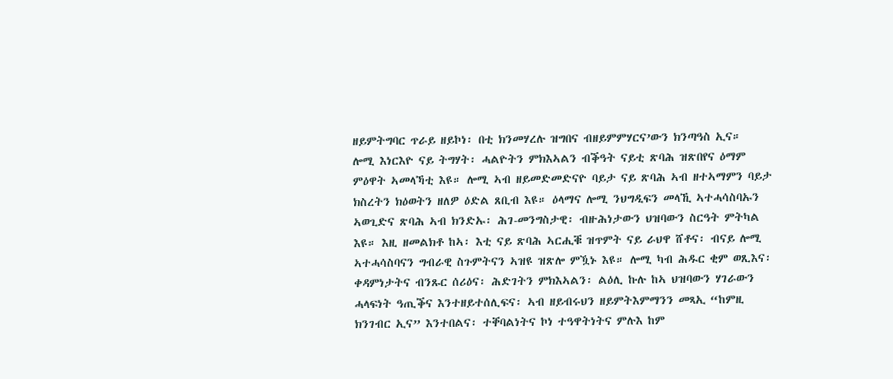ዘይምትግባር ጥራይ ዘይኮነ፡ በቲ ክንመሃረሉ ዝግበና ብዘይምምሃርና’ውን ክንጣዓስ ኢና።
ሎሚ እነርእዮ ናይ ትግሃት፡ ሓልዮትን ምክእኣልን ብቕዓት ናይቲ ጽባሕ ዝጽበየና ዕማም ምዕዋት ኣመላኻቲ እዩ። ሎሚ ኣብ ዘይመድመድናዮ ባይታ ናይ ጽባሕ ኣብ ዘተኣማምን ባይታ ክስረትን ክዕወትን ዘለዎ ዕድል ጸቢብ እዩ። ዕላማና ሎሚ ንህግዲፍን መላኺ ኣተሓሳስባኡን ኣወጊድና ጽባሕ ኣብ ክንድኡ፡ ሕገ-መንግስታዊ፡ ብዙሕነታውን ህዝባውን ስርዓት ምትካል እዩ። እዚ ዘመልክቶ ከኣ፡ እቲ ናይ ጽባሕ ኣርሒቑ ዝጥምት ናይ ራህዋ ሸቶና፡ ብናይ ሎሚ ኣተሓሳስባናን ግብራዊ ስጉምትናን ኣዝዩ ዝጽሎ ምዃኑ እዩ። ሎሚ ካብ ሕዱር ቂም ወጺእና፡ ቀዳምነታትና ብንጹር ሰሪዕና፡ ሕድገትን ምክእኣልን፡ ልዕሊ ኩሉ ከኣ ህዝባውን ሃገራውን ሓላፍነት ዓጢቕና እንተዘይተሰሊፍና፡ ኣብ ዘይብሩህን ዘይምትእምማንን መጻኢ “ከምዚ ክንገብር ኢና” እንተበልና፡ ተቐባልነትና ኮነ ተዓዋትነትና ምሉእ ከም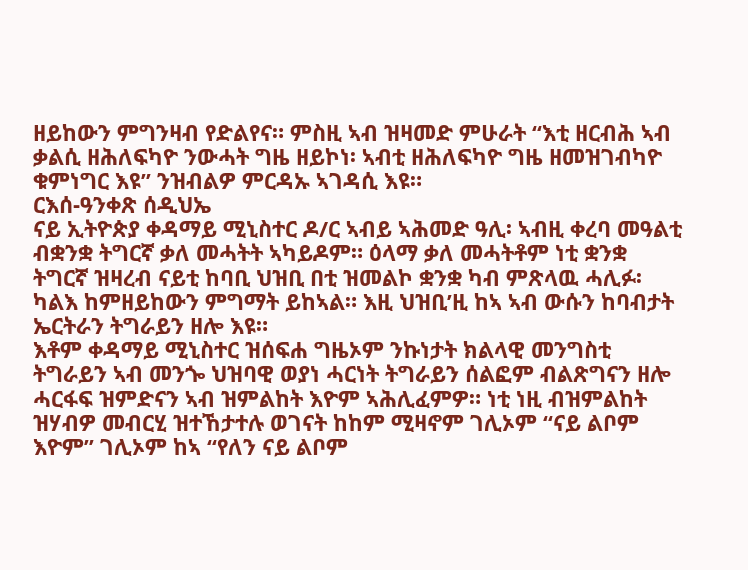ዘይከውን ምግንዛብ የድልየና። ምስዚ ኣብ ዝዛመድ ምሁራት “እቲ ዘርብሕ ኣብ ቃልሲ ዘሕለፍካዮ ንውሓት ግዜ ዘይኮነ፡ ኣብቲ ዘሕለፍካዮ ግዜ ዘመዝገብካዮ ቁምነግር እዩ” ንዝብልዎ ምርዳኡ ኣገዳሲ እዩ።
ርእሰ-ዓንቀጽ ሰዲህኤ
ናይ ኢትዮጵያ ቀዳማይ ሚኒስተር ዶ/ር ኣብይ ኣሕመድ ዓሊ፡ ኣብዚ ቀረባ መዓልቲ ብቋንቋ ትግርኛ ቃለ መሓትት ኣካይዶም። ዕላማ ቃለ መሓትቶም ነቲ ቋንቋ ትግርኛ ዝዛረብ ናይቲ ከባቢ ህዝቢ በቲ ዝመልኮ ቋንቋ ካብ ምጽላዉ ሓሊፉ፡ ካልእ ከምዘይከውን ምግማት ይከኣል። እዚ ህዝቢ’ዚ ከኣ ኣብ ውሱን ከባብታት ኤርትራን ትግራይን ዘሎ እዩ።
እቶም ቀዳማይ ሚኒስተር ዝሰፍሐ ግዜኦም ንኩነታት ክልላዊ መንግስቲ ትግራይን ኣብ መንጐ ህዝባዊ ወያነ ሓርነት ትግራይን ሰልፎም ብልጽግናን ዘሎ ሓርፋፍ ዝምድናን ኣብ ዝምልከት እዮም ኣሕሊፈምዎ። ነቲ ነዚ ብዝምልከት ዝሃብዎ መብርሂ ዝተኸታተሉ ወገናት ከከም ሚዛኖም ገሊኦም “ናይ ልቦም እዮም” ገሊኦም ከኣ “የለን ናይ ልቦም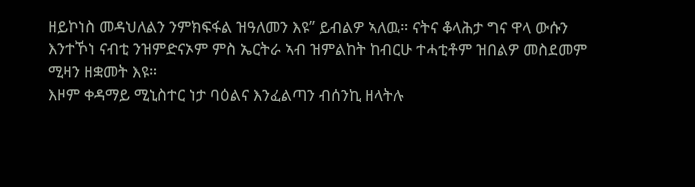ዘይኮነስ መዳህለልን ንምክፍፋል ዝዓለመን እዩ” ይብልዎ ኣለዉ። ናትና ቆላሕታ ግና ዋላ ውሱን እንተኾነ ናብቲ ንዝምድናኦም ምስ ኤርትራ ኣብ ዝምልከት ከብርሁ ተሓቲቶም ዝበልዎ መስደመም ሚዛን ዘቋመት እዩ።
እዞም ቀዳማይ ሚኒስተር ነታ ባዕልና እንፈልጣን ብሰንኪ ዘላትሉ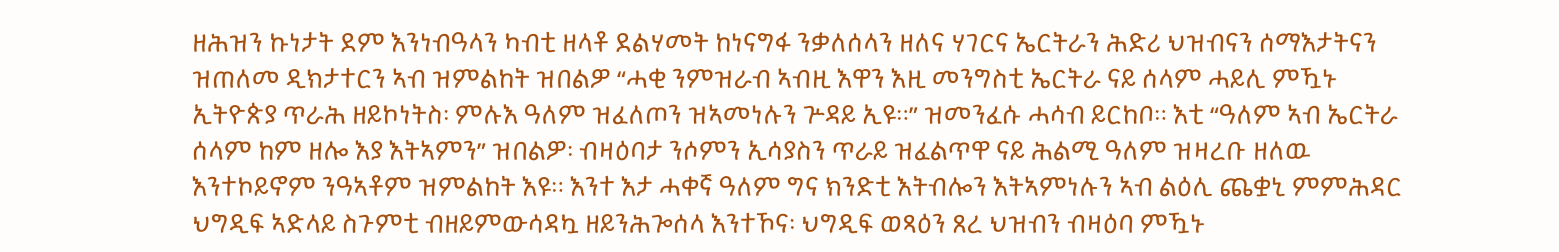ዘሕዝን ኩነታት ደም እንነብዓላን ካብቲ ዘላቶ ደልሃመት ከነናግፋ ንቃለሰላን ዘለና ሃገርና ኤርትራን ሕድሪ ህዝብናን ሰማእታትናን ዝጠለመ ዲክታተርን ኣብ ዝምልከት ዝበልዎ “ሓቂ ንምዝራብ ኣብዚ እዋን እዚ መንግስቲ ኤርትራ ናይ ሰላም ሓይሊ ምዃኑ ኢትዮጵያ ጥራሕ ዘይኮነትስ፡ ምሉእ ዓለም ዝፈለጦን ዝኣመነሉን ጕዳይ ኢዩ።” ዝመንፈሱ ሓሳብ ይርከቦ። እቲ “ዓለም ኣብ ኤርትራ ሰላም ከም ዘሎ እያ እትኣምን” ዝበልዎ፡ ብዛዕባታ ንሶምን ኢሳያስን ጥራይ ዝፈልጥዋ ናይ ሕልሚ ዓለም ዝዛረቡ ዘለዉ እንተኮይኖም ንዓኣቶም ዝምልከት እዩ። እንተ እታ ሓቀኛ ዓለም ግና ክንድቲ እትብሎን እትኣምነሉን ኣብ ልዕሊ ጨቋኒ ምምሕዳር ህግዲፍ ኣድላይ ስጉምቲ ብዘይምውሳዳኳ ዘይንሕጐሰላ እንተኾና፡ ህግዲፍ ወጻዕን ጸረ ህዝብን ብዛዕባ ምዃኑ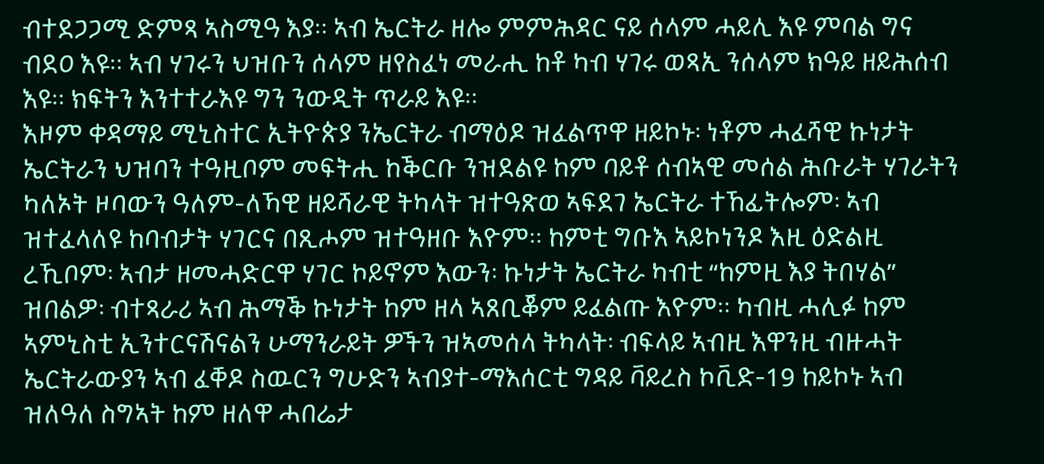ብተደጋጋሚ ድምጻ ኣስሚዓ እያ። ኣብ ኤርትራ ዘሎ ምምሕዳር ናይ ሰላም ሓይሊ እዩ ምባል ግና ብደዐ እዩ። ኣብ ሃገሩን ህዝቡን ሰላም ዘየስፈነ መራሒ ከቶ ካብ ሃገሩ ወጻኢ ንሰላም ክዓይ ዘይሕሰብ እዩ። ክፍትን እንተተራእዩ ግን ንውዲት ጥራይ እዩ።
እዞም ቀዳማይ ሚኒስተር ኢትዮጵያ ንኤርትራ ብማዕዶ ዝፈልጥዋ ዘይኮኑ፡ ነቶም ሓፈሻዊ ኩነታት ኤርትራን ህዝባን ተዓዚቦም መፍትሒ ከቕርቡ ንዝደልዩ ከም ባይቶ ሰብኣዊ መሰል ሕቡራት ሃገራትን ካለኦት ዞባውን ዓለም-ለኻዊ ዘይሻራዊ ትካላት ዝተዓጽወ ኣፍደገ ኤርትራ ተኸፊትሎም፡ ኣብ ዝተፈላለዩ ከባብታት ሃገርና በጺሖም ዝተዓዘቡ እዮም። ከምቲ ግቡእ ኣይኮነንዶ እዚ ዕድልዚ ረኺቦም፡ ኣብታ ዘመሓድርዋ ሃገር ኮይኖም እውን፡ ኩነታት ኤርትራ ካብቲ “ከምዚ እያ ትበሃል” ዝበልዎ፡ ብተጻራሪ ኣብ ሕማቕ ኩነታት ከም ዘላ ኣጸቢቖም ይፈልጡ እዮም። ካብዚ ሓሊፉ ከም ኣምኒስቲ ኢንተርናሽናልን ሁማንራይት ዎችን ዝኣመሰላ ትካላት፡ ብፍላይ ኣብዚ እዋንዚ ብዙሓት ኤርትራውያን ኣብ ፈቐዶ ስዉርን ግሁድን ኣብያተ-ማእሰርቲ ግዳይ ቫይረስ ኮቪድ-19 ከይኮኑ ኣብ ዝለዓለ ስግኣት ከም ዘለዋ ሓበሬታ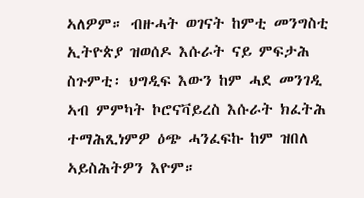ኣለዎም። ብዙሓት ወገናት ከምቲ መንግስቲ ኢትዮጵያ ዝወሰዶ እሱራት ናይ ምፍታሕ ስጉምቲ፡ ህግዲፍ እውን ከም ሓደ መንገዲ ኣብ ምምካት ኮሮናቫይረስ እሱራት ክፈትሕ ተማሕጺነምዎ ዕጭ ሓንፈፍኩ ከም ዝበለ ኣይስሕትዎን እዮም።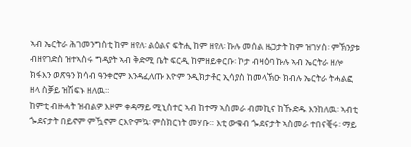ኣብ ኤርትራ ሕገመንግስቲ ከም ዘየለ፡ ልዕልና ፍትሒ ከም ዘየለ፡ ኩሉ መሰል ዜጋታት ከም ዝገሃስ፡ ምኽንያቱ ብዘየገድስ ዝተኣስሩ ግዳያት ኣብ ቅድሚ ቤት ፍርዲ ከምዘይቀርቡ፡ ኮታ ብዛዕባ ኩሉ ኣብ ኤርትራ ዘሎ ክፋእን ወጽዓን ክሳብ ዓንቀሮም እንዳፈለጡ እዮም ንዲክታቶር ኢሳያስ ከመላኽዑ ክብሉ ኤርትራ ትሓልፎ ዘላ ስቓይ ዝሽፍኑ ዘለዉ።
ከምቲ ብዙሓት ዝብልዎ እዞም ቀዳማይ ሚኒስተር ኣብ ከተማ ኣስመራ ብመኪና ከኹድዱ እንከለዉ፡ ኣብቲ ጐደናታት በይኖም ምዃኖም ርእዮምኳ፡ ምስክርነት መሃቡ። እቲ ውቁብ ጐደናታት ኣስመራ ተበናቒሩ፡ ማይ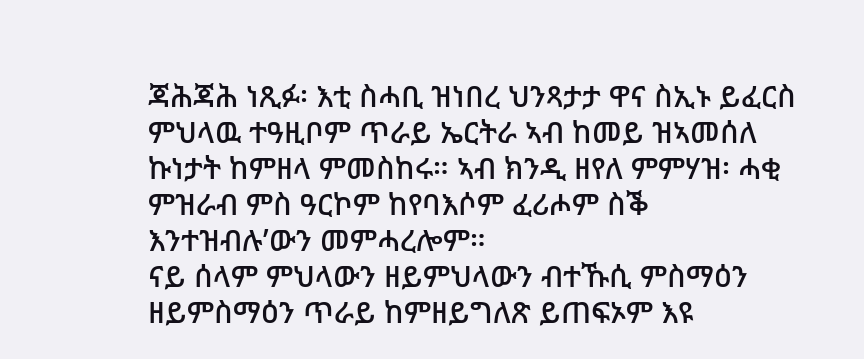ጃሕጃሕ ነጺፉ፡ እቲ ስሓቢ ዝነበረ ህንጻታታ ዋና ስኢኑ ይፈርስ ምህላዉ ተዓዚቦም ጥራይ ኤርትራ ኣብ ከመይ ዝኣመሰለ ኩነታት ከምዘላ ምመስከሩ። ኣብ ክንዲ ዘየለ ምምሃዝ፡ ሓቂ ምዝራብ ምስ ዓርኮም ከየባእሶም ፈሪሖም ስቕ እንተዝብሉ’ውን መምሓረሎም።
ናይ ሰላም ምህላውን ዘይምህላውን ብተኹሲ ምስማዕን ዘይምስማዕን ጥራይ ከምዘይግለጽ ይጠፍኦም እዩ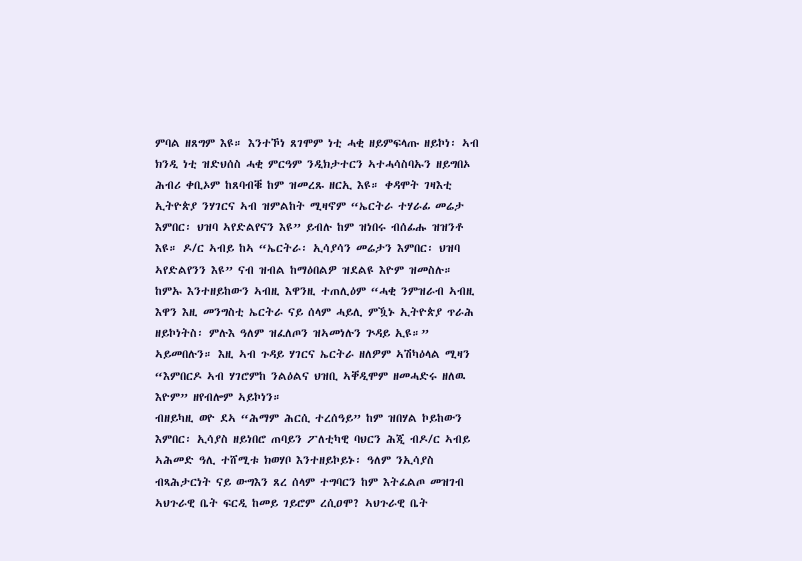ምባል ዘጸግም እዩ። እንተኾነ ጸገሞም ነቲ ሓቂ ዘይምፍላጡ ዘይኮነ፡ ኣብ ክንዲ ነቲ ዝድህሰስ ሓቂ ምርዓም ንዲክታተርን ኣተሓሳስባኡን ዘይግበኦ ሕብሪ ቀቢኦም ከጸባብቑ ከም ዝመረጹ ዘርኢ እዩ። ቀዳሞት ገዛእቲ ኢትዮጵያ ንሃገርና ኣብ ዝምልከት ሚዛኖም “ኤርትራ ተሃራፊ መሬታ እምበር፡ ህዝባ ኣየድልየናን እዩ” ይብሉ ከም ዝነበሩ ብሰፊሑ ዝዝንቶ እዩ። ዶ/ር ኣብይ ከኣ “ኤርትራ፡ ኢሳያሳን መሬታን እምበር፡ ህዝባ ኣየድልየንን እዩ” ናብ ዝብል ከማዕበልዎ ዝደልዩ እዮም ዝመስሉ። ከምኡ እንተዘይከውን ኣብዚ እዋንዚ ተጠሊዕም “ሓቂ ንምዝራብ ኣብዚ እዋን እዚ መንግስቲ ኤርትራ ናይ ሰላም ሓይሊ ምዃኑ ኢትዮጵያ ጥራሕ ዘይኮነትስ፡ ምሉእ ዓለም ዝፈለጦን ዝኣመነሉን ጕዳይ ኢዩ።” ኣይመበሉን። እዚ ኣብ ጉዳይ ሃገርና ኤርትራ ዘለዎም ኣሽካዕላል ሚዛን “እምበርዶ ኣብ ሃገሮምከ ንልዕልና ህዝቢ ኣቐዲሞም ዘመሓድሩ ዘለዉ እዮም” ዘየብሎም ኣይኮነን።
ብዘይካዚ ወዮ ደኣ “ሕማም ሕርሲ ተረሰዓይ” ከም ዝበሃል ኮይከውን እምበር፡ ኢሳያስ ዘይነበሮ ጠባይን ፖለቲካዊ ባህርን ሕጂ ብዶ/ር ኣብይ ኣሕመድ ዓሊ ተሸሚቱ ክወሃቦ እንተዘይኮይኑ፡ ዓለም ንኢሳያስ ብጻሕታርነት ናይ ውግእን ጸረ ሰላም ተግባርን ከም እትፈልጦ መዝገብ ኣህጉራዊ ቤት ፍርዲ ከመይ ገይሮም ረሲዐሞ? ኣህጉራዊ ቤት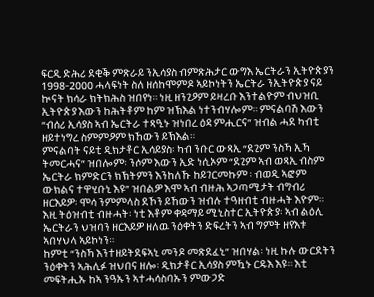ፍርዲ ድሕሪ ደቂቕ ምጽራይ ንኢሳያስ ብምጽሕታር ውግእ ኤርትራን ኢትዮጵያን 1998-2000 ሓላፍነት ስለ ዘሰከሞምዶ ኣይኮነትን ኤርትራ ንኢትዮጵያ ናይ ኲናት ክሳራ ክትክሕስ ዝበየነ። ነዚ ዘንጊዖም ይዛረቡ እንተልዮም ብህዝቢ ኢትዮጵያ እውን ከሕትቶም ከም ዝኽእል ነተንብሃሎም። ምናልባሽ እውን “ብሰሪ ኢሳያስ ኣብ ኤርትራ ተጻዒኑ ዝነበረ ዕዳ ምሒርና” ዝብል ሓደ ካብቲ ዘይተነግረ ስምምዖም ክኸውን ይኽእል።
ምናልባት ናይቲ ዲክታቶር ኢሳይያስ፡ ካብ ንቡር ውጻኢ “ደጊም ንስኻ ኢኻ ትመርሓና” ዝበሎም፡ ንሶም እውን ኢድ ነሲኦም “ደጊም ኣብ ወጻኢ ብስም ኤርትራ ክምድርን ክኽትምን እንከለኹ ከይገርመኩም ፡ ብወዲ ኣፎም ውክልና ተዋሂቡኒ እዩ” ዝበልዎ እሞ ኣብ ብዙሕ ኣጋጣሚታት ብግብሪ ዘርእይዎ፡ ሞሳ ንምምላስ ደኾን ይኸውን ዝብሉ ተዓዘብቲ ብዙሓት እዮም። እዚ ትዕዝብቲ ብዙሓት፡ ነቲ እቶም ቀዳማይ ሚኒስተር ኢትዮጵያ፡ ኣብ ልዕሊ ኤርትራን ህዝባን ዘርእይዎ ዘለዉ ንዕቀትን ድፍረትን ኣብ ግምት ዘየእቱ ኣበሃህላ ኣይኮነን።
ከምቲ “ንስኻ እንተዘይትደፍኣኒ መንዶ መጽደፈኒ” ዝበሃል፡ ነዚ ኩሉ ውርደትን ንዕቀትን ኣሕሊፉ ዝህበና ዘሎ፡ ዲክታቶር ኢሳያስ ምዃኑ ርዱእ እዩ። እቲ መፍትሒኡ ከኣ ንዓኡን ኣተሓሳስባኡን ምውጋድ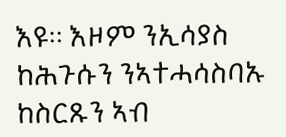እዩ። እዞም ንኢሳያስ ከሕጉሱን ንኣተሓሳስባኡ ከስርጹን ኣብ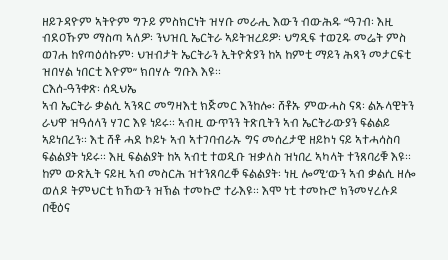ዘይጉዳዮም ኣትዮም ግጉይ ምስክርነት ዝሃቡ መራሒ እውን ብውሕዱ “ዓገብ፡ እዚ ብደዐኹም ማስጣ ኣለዎ፡ ንህዝቢ ኤርትራ ኣይትዝረይዎ፡ ህግዲፍ ተወጊዱ መሬት ምስ ወገሐ ከየጣዕሰኩም፡ ህዝብታት ኤርትራን ኢትዮጵያን ከኣ ከምቲ ማይን ሕጻን መታርፍቲ ዝበሃል ነበርቲ እዮም” ክበሃሉ ግቡእ እዩ።
ርእሰ-ዓንቀጽ፡ ሰዲህኤ
ኣብ ኤርትራ ቃልሲ ኣንጻር መግዛእቲ ክጅመር እንከሎ፡ ሸቶኡ ምውሓስ ናጻ፡ ልኡላዊትን ራህዋ ዝዓሰላን ሃገር እዩ ነይሩ። ኣብዚ ውጥንን ትጽቢትን ኣብ ኤርትራውያን ፍልልይ ኣይነበረን። እቲ ሸቶ ሓደ ኮይኑ ኣብ ኣተገባብራኡ ግና መሰረታዊ ዘይኮነ ናይ ኣተሓሳስባ ፍልልያት ነይሩ። እዚ ፍልልያት ከኣ ኣብቲ ተወዲቡ ዝቃለስ ዝነበረ ኣካላት ተንጸባሪቑ እዩ። ከም ውጽኢት ናይዚ ኣብ መስርሕ ዝተንጸባረቐ ፍልልያት፡ ነዚ ሎሚ’ውን ኣብ ቃልሲ ዘሎ ወለዶ ትምህርቲ ክኸውን ዝኽል ተመኩሮ ተራእዩ። እሞ ነቲ ተመኩሮ ክንመሃረሉዶ በቒዕና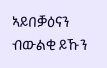ኣይበቓዕናን ብውልቂ ይኹን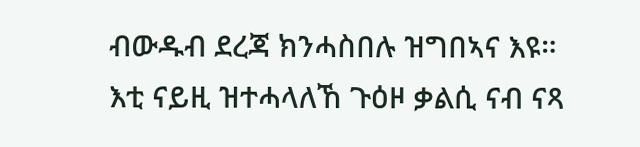ብውዱብ ደረጃ ክንሓስበሉ ዝግበኣና እዩ።
እቲ ናይዚ ዝተሓላለኸ ጉዕዞ ቃልሲ ናብ ናጻ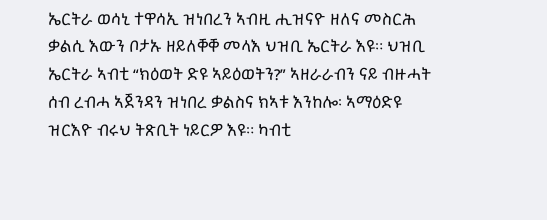ኤርትራ ወሳኒ ተዋሳኢ ዝነበረን ኣብዚ ሒዝናዮ ዘለና መስርሕ ቃልሲ እውን ቦታኡ ዘይለቐቐ መላእ ህዝቢ ኤርትራ እዩ። ህዝቢ ኤርትራ ኣብቲ “ክዕወት ድዩ ኣይዕወትን?” ኣዘራራብን ናይ ብዙሓት ሰብ ረብሓ ኣጀንዳን ዝነበረ ቃልስና ክኣቱ እንከሎ፡ ኣማዕድዩ ዝርእዮ ብሩህ ትጽቢት ነይርዎ እዩ። ካብቲ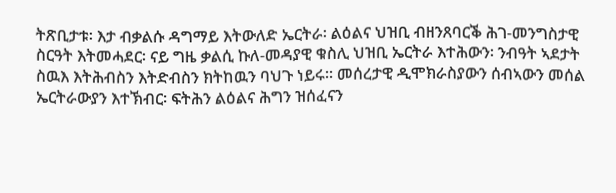ትጽቢታቱ፡ እታ ብቃልሱ ዳግማይ እትውለድ ኤርትራ፡ ልዕልና ህዝቢ ብዘንጸባርቕ ሕገ-መንግስታዊ ስርዓት እትመሓደር፡ ናይ ግዜ ቃልሲ ኩለ-መዳያዊ ቁስሊ ህዝቢ ኤርትራ እተሕውን፡ ንብዓት ኣደታት ስዉእ እትሕብስን እትድብስን ክትከዉን ባህጉ ነይሩ። መሰረታዊ ዲሞክራስያውን ሰብኣውን መሰል ኤርትራውያን እተኽብር፡ ፍትሕን ልዕልና ሕግን ዝሰፈናን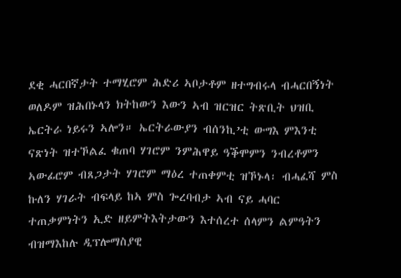ደቂ ሓርበኛታት ተማሂሮም ሕድሪ ኣቦታቶም ዘተግብሩላ ብሓርበኝነት ወለዶም ዝሕበኑላን ክትከውን እውን ኣብ ዝርዝር ትጽቢት ህዝቢ ኤርትራ ነይሩን ኣሎን። ኤርትራውያን ብሰንኪ’ቲ ውግእ ምእንቲ ናጽነት ዝተኾልፈ ቁጠባ ሃገሮም ንምሕዋይ ዓቕሞምን ንብረቶምን ኣውፊሮም ብጸጋታት ሃገሮም ማዕረ ተጠቀምቲ ዝኾኑላ፡ ብሓፈሻ ምስ ኩለን ሃገራት ብፍላይ ከኣ ምስ ጐረባብታ ኣብ ናይ ሓባር ተጠቃምነትን ኢድ ዘይምትእትታውን እተሰረተ ሰላምን ልምዓትን ብዝማእከሉ ዲፕሎማስያዊ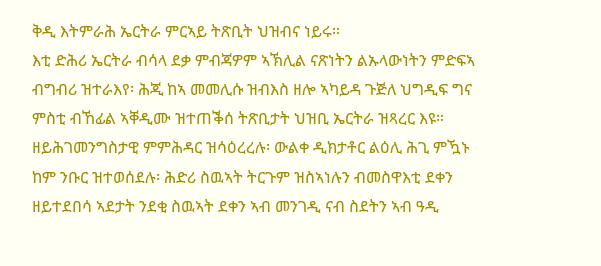ቅዲ እትምራሕ ኤርትራ ምርኣይ ትጽቢት ህዝብና ነይሩ።
እቲ ድሕሪ ኤርትራ ብሳላ ደቃ ምብጃዎም ኣኽሊል ናጽነትን ልኡላውነትን ምድፍኣ ብግብሪ ዝተራእየ፡ ሕጂ ከኣ መመሊሱ ዝብእስ ዘሎ ኣካይዳ ጉጅለ ህግዲፍ ግና ምስቲ ብኸፊል ኣቐዲሙ ዝተጠቕሰ ትጽቢታት ህዝቢ ኤርትራ ዝጻረር እዩ። ዘይሕገመንግስታዊ ምምሕዳር ዝሳዕረረሉ፡ ውልቀ ዲክታቶር ልዕሊ ሕጊ ምዃኑ ከም ንቡር ዝተወሰደሉ፡ ሕድሪ ስዉኣት ትርጉም ዝስኣነሉን ብመስዋእቲ ደቀን ዘይተደበሳ ኣደታት ንደቂ ስዉኣት ደቀን ኣብ መንገዲ ናብ ስደትን ኣብ ዓዲ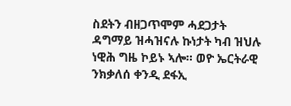ስደትን ብዘጋጥሞም ሓደጋታት ዳግማይ ዝሓዝናሉ ኩነታት ካብ ዝህሉ ነዊሕ ግዜ ኮይኑ ኣሎ። ወዮ ኤርትራዊ ንክቃለሰ ቀንዲ ደፋኢ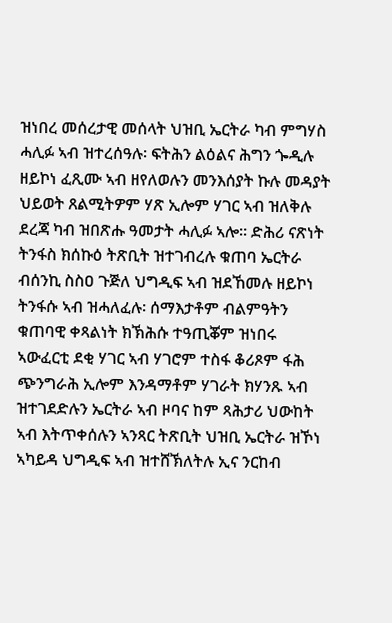ዝነበረ መሰረታዊ መሰላት ህዝቢ ኤርትራ ካብ ምግሃስ ሓሊፉ ኣብ ዝተረሰዓሉ፡ ፍትሕን ልዕልና ሕግን ጐዲሉ ዘይኮነ ፈጺሙ ኣብ ዘየለወሉን መንእሰያት ኩሉ መዳያት ህይወት ጸልሚትዎም ሃጽ ኢሎም ሃገር ኣብ ዝለቅሉ ደረጃ ካብ ዝበጽሑ ዓመታት ሓሊፉ ኣሎ። ድሕሪ ናጽነት ትንፋስ ክሰኩዕ ትጽቢት ዝተገብረሉ ቁጠባ ኤርትራ ብሰንኪ ስስዐ ጉጅለ ህግዲፍ ኣብ ዝደኸመሉ ዘይኮነ ትንፋሱ ኣብ ዝሓለፈሉ፡ ሰማእታቶም ብልምዓትን ቁጠባዊ ቀጻልነት ክኽሕሱ ተዓጢቖም ዝነበሩ ኣውፈርቲ ደቂ ሃገር ኣብ ሃገሮም ተስፋ ቆሪጾም ፋሕ ጭንግራሕ ኢሎም እንዳማቶም ሃገራት ክሃንጹ ኣብ ዝተገደድሉን ኤርትራ ኣብ ዞባና ከም ጻሕታሪ ህውከት ኣብ እትጥቀሰሉን ኣንጻር ትጽቢት ህዝቢ ኤርትራ ዝኾነ ኣካይዳ ህግዲፍ ኣብ ዝተሸኽለትሉ ኢና ንርከብ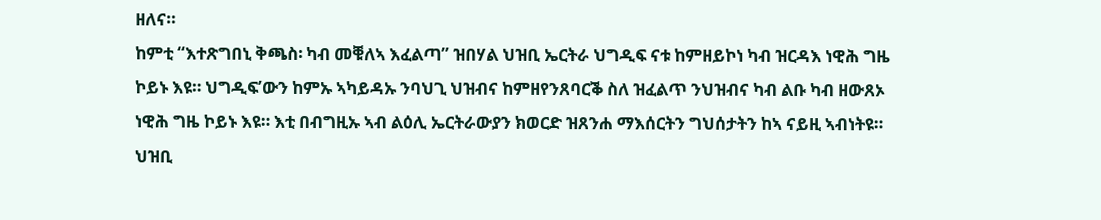ዘለና።
ከምቲ “እተጽግበኒ ቅጫስ፡ ካብ መቑለኣ እፈልጣ” ዝበሃል ህዝቢ ኤርትራ ህግዲፍ ናቱ ከምዘይኮነ ካብ ዝርዳእ ነዊሕ ግዜ ኮይኑ እዩ። ህግዲፍ’ውን ከምኡ ኣካይዳኡ ንባህጊ ህዝብና ከምዘየንጸባርቕ ስለ ዝፈልጥ ንህዝብና ካብ ልቡ ካብ ዘውጸኦ ነዊሕ ግዜ ኮይኑ እዩ። እቲ በብግዚኡ ኣብ ልዕሊ ኤርትራውያን ክወርድ ዝጸንሐ ማእሰርትን ግህሰታትን ከኣ ናይዚ ኣብነትዩ። ህዝቢ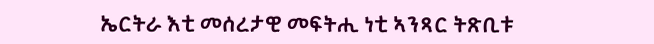ኤርትራ እቲ መሰረታዊ መፍትሒ ነቲ ኣንጻር ትጽቢቱ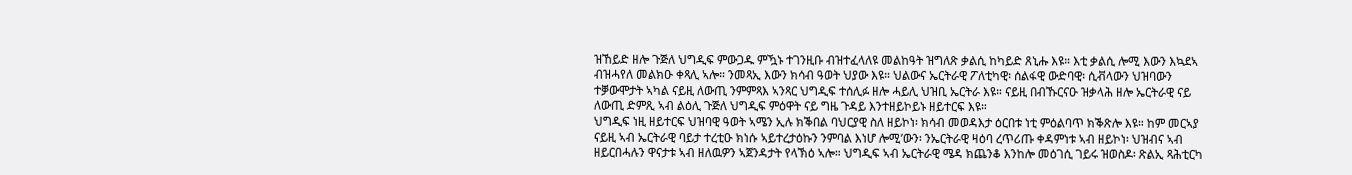ዝኸይድ ዘሎ ጉጅለ ህግዲፍ ምውጋዱ ምዃኑ ተገንዚቡ ብዝተፈላለዩ መልከዓት ዝግለጽ ቃልሲ ከካይድ ጸኒሑ እዩ። እቲ ቃልሲ ሎሚ እውን እኳደኣ ብዝሓየለ መልክዑ ቀጻሊ ኣሎ። ንመጻኢ እውን ክሳብ ዓወት ህያው እዩ። ህልውና ኤርትራዊ ፖለቲካዊ፡ ሰልፋዊ ውድባዊ፡ ሲቭላውን ህዝባውን ተቓውሞታት ኣካል ናይዚ ለውጢ ንምምጻእ ኣንጻር ህግዲፍ ተሰሊፉ ዘሎ ሓይሊ ህዝቢ ኤርትራ እዩ። ናይዚ በብኹርናዑ ዝቃላሕ ዘሎ ኤርትራዊ ናይ ለውጢ ድምጺ ኣብ ልዕሊ ጉጅለ ህግዲፍ ምዕዋት ናይ ግዜ ጉዳይ እንተዘይኮይኑ ዘይተርፍ እዩ።
ህግዲፍ ነዚ ዘይተርፍ ህዝባዊ ዓወት ኣሜን ኢሉ ክቕበል ባህርያዊ ስለ ዘይኮነ፡ ክሳብ መወዳእታ ዕርበቱ ነቲ ምዕልባጥ ክቕጽሎ እዩ። ከም መርኣያ ናይዚ ኣብ ኤርትራዊ ባይታ ተረቲዑ ክነሱ ኣይተረታዕኩን ንምባል እነሆ ሎሚ’ውን፡ ንኤርትራዊ ዛዕባ ረጥሪጡ ቀዳምነቱ ኣብ ዘይኮነ፡ ህዝብና ኣብ ዘይርበሓሉን ዋናታቱ ኣብ ዘለዉዎን ኣጀንዳታት የላኽዕ ኣሎ። ህግዲፍ ኣብ ኤርትራዊ ሜዳ ክጨንቆ እንከሎ መዕገሲ ገይሩ ዝወስዶ፡ ጽልኢ ጻሕቲርካ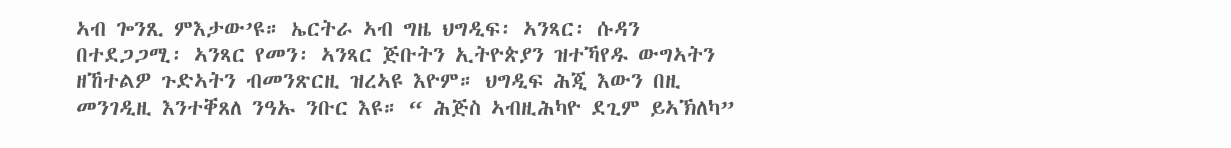ኣብ ጐንጺ ምእታው’ዩ። ኤርትራ ኣብ ግዜ ህግዲፍ፡ ኣንጻር፡ ሱዳን በተደጋጋሚ፡ ኣንጻር የመን፡ ኣንጻር ጅቡትን ኢትዮጵያን ዝተኻየዱ ውግኣትን ዘኸተልዎ ጉድኣትን ብመንጽርዚ ዝረኣዩ እዮም። ህግዲፍ ሕጂ እውን በዚ መንገዲዚ እንተቐጸለ ንዓኡ ንቡር እዩ። “ ሕጅስ ኣብዚሕካዮ ደጊም ይኣኽለካ”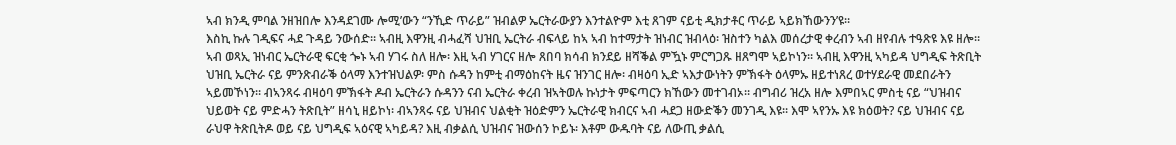ኣብ ክንዲ ምባል ንዘዝበሎ እንዳደገሙ ሎሚ’ውን “ንኺድ ጥራይ” ዝብልዎ ኤርትራውያን እንተልዮም እቲ ጸገም ናይቲ ዲክታቶር ጥራይ ኣይክኸውንን’ዩ።
እስኪ ኩሉ ገዲፍና ሓደ ጉዳይ ንውሰድ። ኣብዚ እዋንዚ ብሓፈሻ ህዝቢ ኤርትራ ብፍላይ ከኣ ኣብ ከተማታት ዝነብር ዝብላዕ፡ ዝስተን ካልእ መሰረታዊ ቀረብን ኣብ ዘየብሉ ተዓጽዩ እዩ ዘሎ። ኣብ ወጻኢ ዝነብር ኤርትራዊ ፍርቂ ጐኑ ኣብ ሃገሩ ስለ ዘሎ፡ እዚ ኣብ ሃገርና ዘሎ ጸበባ ክሳብ ክንደይ ዘሻቕል ምዃኑ ምርግጋጹ ዘጸግሞ ኣይኮነን። ኣብዚ እዋንዚ ኣካይዳ ህግዲፍ ትጽቢት ህዝቢ ኤርትራ ናይ ምንጽብራቕ ዕላማ እንተዝህልዎ፡ ምስ ሱዳን ከምቲ ብማዕከናት ዜና ዝንገር ዘሎ፡ ብዛዕባ ኢድ ኣእታውነትን ምኽፋት ዕላምኡ ዘይተነጸረ ወተሃደራዊ መደበራትን ኣይመኾነን። ብኣንጻሩ ብዛዕባ ምኽፋት ዶብ ኤርትራን ሱዳንን ናብ ኤርትራ ቀረብ ዝኣትወሉ ኩነታት ምፍጣርን ክኸውን መተገብኦ። ብግብሪ ዝረአ ዘሎ እምበኣር ምስቲ ናይ “ህዝብና ህይወት ናይ ምድሓን ትጽቢት” ዘሳኒ ዘይኮነ፡ ብኣንጻሩ ናይ ህዝብና ህልቂት ዝዕድምን ኤርትራዊ ክብርና ኣብ ሓደጋ ዘውድቕን መንገዲ እዩ። እሞ ኣየንኡ እዩ ክዕወት? ናይ ህዝብና ናይ ራህዋ ትጽቢትዶ ወይ ናይ ህግዲፍ ኣዕናዊ ኣካይዳ? እዚ ብቃልሲ ህዝብና ዝውሰን ኮይኑ፡ እቶም ውዱባት ናይ ለውጢ ቃልሲ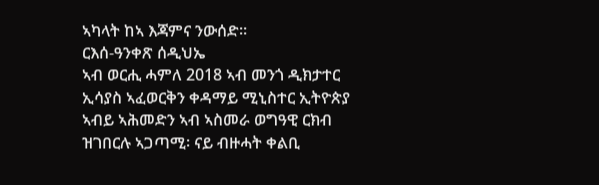ኣካላት ከኣ እጃምና ንውሰድ።
ርእሰ-ዓንቀጽ ሰዲህኤ
ኣብ ወርሒ ሓምለ 2018 ኣብ መንጎ ዲክታተር ኢሳያስ ኣፈወርቅን ቀዳማይ ሚኒስተር ኢትዮጵያ ኣብይ ኣሕመድን ኣብ ኣስመራ ወግዓዊ ርክብ ዝገበርሉ ኣጋጣሚ፡ ናይ ብዙሓት ቀልቢ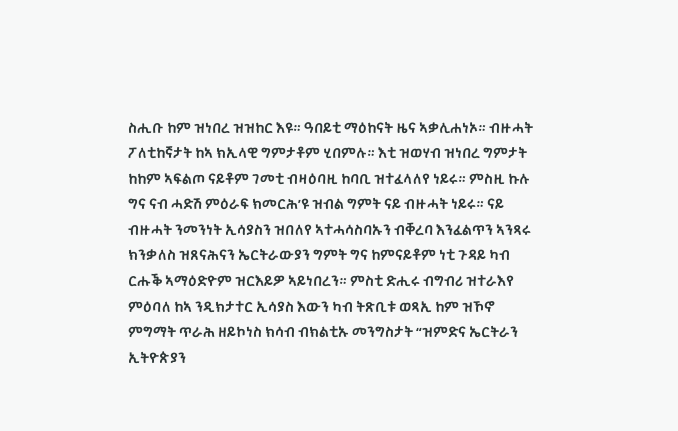ስሒቡ ከም ዝነበረ ዝዝከር እዩ። ዓበይቲ ማዕከናት ዜና ኣቃሊሐነኦ። ብዙሓት ፖለቲከኛታት ከኣ ክኢላዊ ግምታቶም ሂበምሉ። እቲ ዝወሃብ ዝነበረ ግምታት ከከም ኣፍልጦ ናይቶም ገመቲ ብዛዕባዚ ከባቢ ዝተፈላለየ ነይሩ። ምስዚ ኩሉ ግና ናብ ሓድሽ ምዕራፍ ክመርሕ’ዩ ዝብል ግምት ናይ ብዙሓት ነይሩ። ናይ ብዙሓት ንመንነት ኢሳያስን ዝበለየ ኣተሓሳስባኡን ብቐረባ እንፈልጥን ኣንጻሩ ክንቃለስ ዝጸናሕናን ኤርትራውያን ግምት ግና ከምናይቶም ነቲ ጉዳይ ካብ ርሑቕ ኣማዕድዮም ዝርእይዎ ኣይነበረን። ምስቲ ድሒሩ ብግብሪ ዝተራእየ ምዕባለ ከኣ ንዲክታተር ኢሳያስ እውን ካብ ትጽቢቱ ወጻኢ ከም ዝኾኖ ምግማት ጥራሕ ዘይኮነስ ክሳብ ብክልቲኡ መንግስታት “ዝምድና ኤርትራን ኢትዮጵያን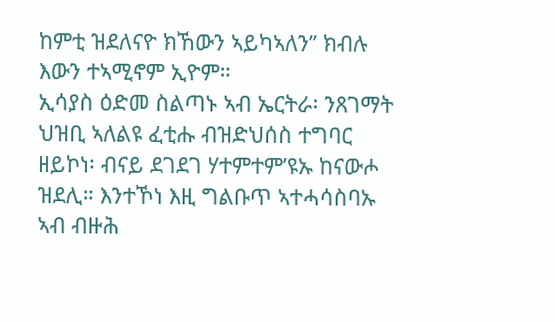ከምቲ ዝደለናዮ ክኸውን ኣይካኣለን” ክብሉ እውን ተኣሚኖም ኢዮም።
ኢሳያስ ዕድመ ስልጣኑ ኣብ ኤርትራ፡ ንጸገማት ህዝቢ ኣለልዩ ፈቲሑ ብዝድህሰስ ተግባር ዘይኮነ፡ ብናይ ደገደገ ሃተምተም’ዩኡ ከናውሖ ዝደሊ። እንተኾነ እዚ ግልቡጥ ኣተሓሳስባኡ ኣብ ብዙሕ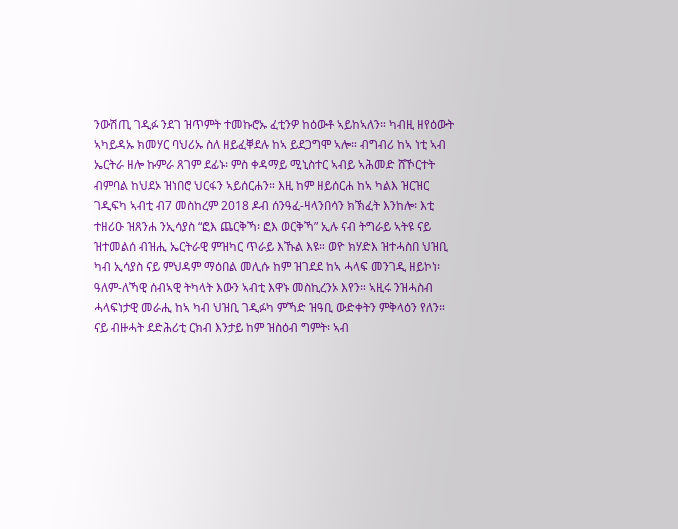ንውሽጢ ገዲፉ ንደገ ዝጥምት ተመኩሮኡ ፈቲንዎ ከዕውቶ ኣይከኣለን። ካብዚ ዘየዕውት ኣካይዳኡ ክመሃር ባህሪኡ ስለ ዘይፈቐደሉ ከኣ ይደጋግሞ ኣሎ። ብግብሪ ከኣ ነቲ ኣብ ኤርትራ ዘሎ ኩምራ ጸገም ደፊኑ፡ ምስ ቀዳማይ ሚኒስተር ኣብይ ኣሕመድ ሸኾርተት ብምባል ከህደኦ ዝነበሮ ህርፋን ኣይሰርሐን። እዚ ከም ዘይሰርሐ ከኣ ካልእ ዝርዝር ገዲፍካ ኣብቲ ብ7 መስከረም 2018 ዶብ ሰንዓፈ-ዛላንበሳን ክኽፈት እንከሎ፡ እቲ ተዘሪዑ ዝጸንሐ ንኢሳያስ “ፎእ ጨርቅኻ፡ ፎእ ወርቅኻ” ኢሉ ናብ ትግራይ ኣትዩ ናይ ዝተመልሰ ብዝሒ ኤርትራዊ ምዝካር ጥራይ እኹል እዩ። ወዮ ክሃድእ ዝተሓስበ ህዝቢ ካብ ኢሳያስ ናይ ምህዳም ማዕበል መሊሱ ከም ዝገደደ ከኣ ሓላፍ መንገዲ ዘይኮነ፡ ዓለም-ለኻዊ ሰብኣዊ ትካላት እውን ኣብቲ እዋኑ መስኪረንኦ እየን። ኣዚሩ ንዝሓስብ ሓላፍነታዊ መራሒ ከኣ ካብ ህዝቢ ገዲፉካ ምኻድ ዝዓቢ ውድቀትን ምቅላዕን የለን።
ናይ ብዙሓት ደድሕሪቲ ርክብ እንታይ ከም ዝስዕብ ግምት፡ ኣብ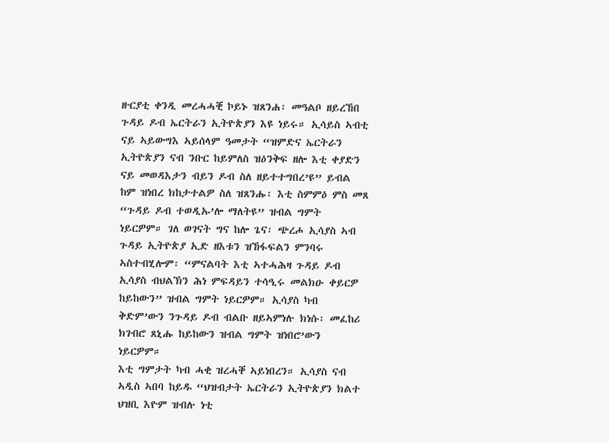ዙርያቲ ቀንዲ መረሓሓቒ ኮይኑ ዝጸንሐ፡ መዓልቦ ዘይረኸበ ጉዳይ ዶብ ኤርትራን ኢትዮጵያን እዩ ነይሩ። ኢሳይስ ኣብቲ ናይ ኣይውግእ ኣይሰላም ዓመታት “ዝምድና ኤርትራን ኢትዮጵያን ናብ ንቡር ከይምለስ ዝዕንቅፍ ዘሎ እቲ ቀያድን ናይ መወዳእታን ብይን ዶብ ስለ ዘይተተግበረ’ዩ” ይብል ከም ዝነበረ ክከታተልዎ ስለ ዝጸንሑ፡ እቲ ስምምዕ ምስ መጸ “ጉዳይ ዶብ ተወዲኡ’ሎ ማለትዩ” ዝብል ግምት ነይርዎም። ገለ ወገናት ግና ከሎ ጌና፡ ጭረሖ ኢሳያስ ኣብ ጉዳይ ኢትዮጵያ ኢድ ዘእቱን ዝኸፋፍልን ምንባሩ ኣስተብሂሎም፡ “ምናልባት እቲ ኣተሓሕዛ ጉዳይ ዶብ ኢሳያስ ብህልኽን ሕነ ምፍዳይን ተሳዒሩ መልክዑ ቀይርዎ ከይከውን” ዝብል ግምት ነይርዎም። ኢሳያስ ካብ ቅድም’ውን ንጉዳይ ዶብ ብልቡ ዘይኣምነሉ ክነሱ፡ መፈከሪ ክገብሮ ጸኒሑ ከይከውን ዝብል ግምት ዝነበሮ’ውን ነይርዎም።
እቲ ግምታት ካብ ሓቂ ዝረሓቐ ኣይነበረን። ኢሳያስ ናብ ኣዲስ ኣበባ ከይዱ “ህዝብታት ኤርትራን ኢትዮጵያን ክልተ ህዝቢ እዮም ዝብሉ ነቲ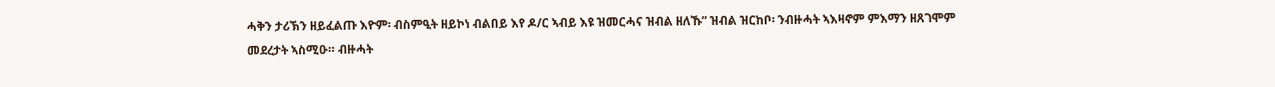ሓቅን ታሪኽን ዘይፈልጡ እዮም፡ ብስምዒት ዘይኮነ ብልበይ እየ ዶ/ር ኣብይ እዩ ዝመርሓና ዝብል ዘለኹ” ዝብል ዝርከቦ፡ ንብዙሓት ኣእዛኖም ምእማን ዘጸገሞም መደረታት ኣስሚዑ። ብዙሓት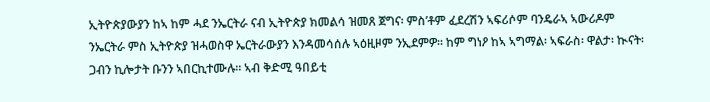ኢትዮጵያውያን ከኣ ከም ሓደ ንኤርትራ ናብ ኢትዮጵያ ክመልሳ ዝመጸ ጀግና፡ ምስ’ቶም ፈደረሽን ኣፍሪሶም ባንዴራኣ ኣውሪዶም ንኤርትራ ምስ ኢትዮጵያ ዝሓወስዋ ኤርትራውያን እንዳመሳሰሉ ኣዕዚዞም ንኢደምዎ። ከም ግነዖ ከኣ ኣግማል፡ ኣፍራስ፡ ዋልታ፡ ኲናት፡ ጋብን ኪሎታት ቡንን ኣበርኪተሙሉ። ኣብ ቅድሚ ዓበይቲ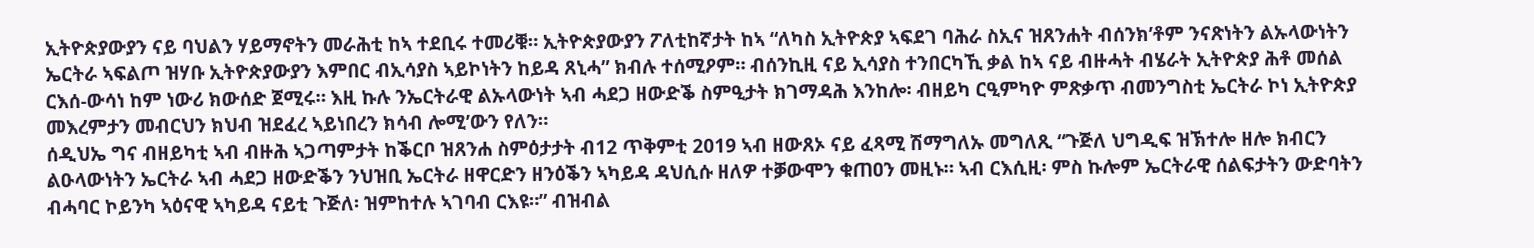ኢትዮጵያውያን ናይ ባህልን ሃይማኖትን መራሕቲ ከኣ ተደቢሩ ተመሪቑ። ኢትዮጵያውያን ፖለቲከኛታት ከኣ “ለካስ ኢትዮጵያ ኣፍደገ ባሕራ ስኢና ዝጸንሐት ብሰንክ’ቶም ንናጽነትን ልኡላውነትን ኤርትራ ኣፍልጦ ዝሃቡ ኢትዮጵያውያን እምበር ብኢሳያስ ኣይኮነትን ከይዳ ጸኒሓ” ክብሉ ተሰሚዖም። ብሰንኪዚ ናይ ኢሳያስ ተንበርካኺ ቃል ከኣ ናይ ብዙሓት ብሄራት ኢትዮጵያ ሕቶ መሰል ርእሰ-ውሳነ ከም ነውሪ ክውሰድ ጀሚሩ። እዚ ኩሉ ንኤርትራዊ ልኡላውነት ኣብ ሓደጋ ዘውድቕ ስምዒታት ክገማዳሕ እንከሎ፡ ብዘይካ ርዒምካዮ ምጽቃጥ ብመንግስቲ ኤርትራ ኮነ ኢትዮጵያ መእረምታን መብርህን ክህብ ዝደፈረ ኣይነበረን ክሳብ ሎሚ’ውን የለን።
ሰዲህኤ ግና ብዘይካቲ ኣብ ብዙሕ ኣጋጣምታት ከቕርቦ ዝጸንሐ ስምዕታታት ብ12 ጥቅምቲ 2019 ኣብ ዘውጸኦ ናይ ፈጻሚ ሽማግለኡ መግለጺ “ጉጅለ ህግዲፍ ዝኽተሎ ዘሎ ክብርን ልዑላውነትን ኤርትራ ኣብ ሓደጋ ዘውድቕን ንህዝቢ ኤርትራ ዘዋርድን ዘንዕቕን ኣካይዳ ዳህሲሱ ዘለዎ ተቓውሞን ቁጠዐን መዚኑ። ኣብ ርእሲዚ፡ ምስ ኩሎም ኤርትራዊ ሰልፍታትን ውድባትን ብሓባር ኮይንካ ኣዕናዊ ኣካይዳ ናይቲ ጉጅለ፡ ዝምከተሉ ኣገባብ ርእዩ።” ብዝብል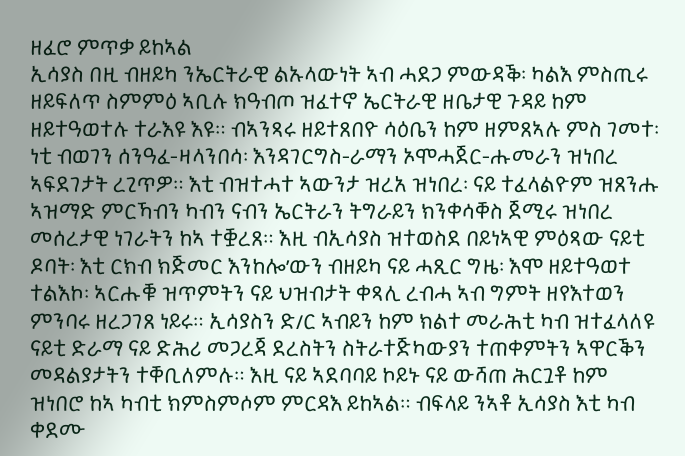ዘፈሮ ምጥቃ ይከኣል
ኢሳያስ በዚ ብዘይካ ንኤርትራዊ ልኡላውነት ኣብ ሓደጋ ምውዳቕ፡ ካልእ ምስጢሩ ዘይፍለጥ ስምምዕ ኣቢሉ ክዓብጦ ዝፈተኖ ኤርትራዊ ዘቤታዊ ጉዳይ ከም ዘይተዓወተሉ ተራእዩ እዩ። ብኣንጻሩ ዘይተጸበዮ ሳዕቤን ከም ዘምጸኣሉ ምስ ገመተ፡ ነቲ ብወገን ሰንዓፈ-ዛላንበሳ፡ እንዳገርግስ-ራማን ኦሞሓጀር-ሑመራን ዝነበረ ኣፍደገታት ረጊጥዎ። እቲ ብዝተሓተ ኣውንታ ዝረአ ዝነበረ፡ ናይ ተፈላልዮም ዝጸንሑ ኣዝማድ ምርኻብን ካብን ናብን ኤርትራን ትግራይን ክንቀሳቐስ ጀሚሩ ዝነበረ መሰረታዊ ነገራትን ከኣ ተቛረጸ። እዚ ብኢሳያስ ዝተወስደ በይነኣዊ ምዕጻው ናይቲ ዶባት፡ እቲ ርክብ ክጅመር እንከሎ’ውን ብዘይካ ናይ ሓጺር ግዜ፡ እሞ ዘይተዓወተ ተልእኮ፡ ኣርሑቑ ዝጥምትን ናይ ህዝብታት ቀጻሊ ረብሓ ኣብ ግምት ዘየእተወን ምንባሩ ዘረጋገጸ ነይሩ። ኢሳያስን ድ/ር ኣብይን ከም ክልተ መራሕቲ ካብ ዝተፈላለዩ ናይቲ ድራማ ናይ ድሕሪ መጋረጃ ደረስትን ስትራተጅካውያን ተጠቀምትን ኣዋርቕን መዳልያታትን ተቐቢለምሉ። እዚ ናይ ኣደባባይ ኮይኑ ናይ ውሻጠ ሕርጓቶ ከም ዝነበሮ ከኣ ካብቲ ክምስምሶም ምርዳእ ይከኣል። ብፍላይ ንኣቶ ኢሳያስ እቲ ካብ ቀደሙ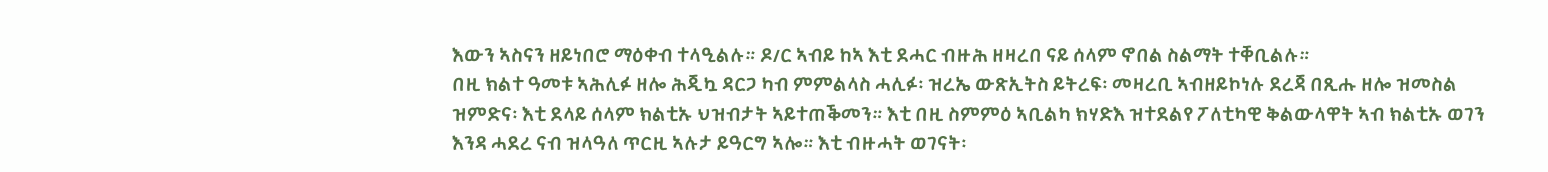እውን ኣስናን ዘይነበሮ ማዕቀብ ተላዒልሉ። ዶ/ር ኣብይ ከኣ እቲ ደሓር ብዙሕ ዘዛረበ ናይ ሰላም ኖበል ስልማት ተቐቢልሉ።
በዚ ክልተ ዓመቱ ኣሕሊፉ ዘሎ ሕጂኳ ዳርጋ ካብ ምምልላስ ሓሊፉ፡ ዝረኤ ውጽኢትስ ይትረፍ፡ መዛረቢ ኣብዘይኮነሉ ደረጃ በጺሑ ዘሎ ዝመስል ዝምድና፡ እቲ ደላይ ሰላም ክልቲኡ ህዝብታት ኣይተጠቕመን። እቲ በዚ ስምምዕ ኣቢልካ ክሃድእ ዝተደልየ ፖለቲካዊ ቅልውላዋት ኣብ ክልቲኡ ወገን እንዳ ሓደረ ናብ ዝላዓለ ጥርዚ ኣሉታ ይዓርግ ኣሎ። እቲ ብዙሓት ወገናት፡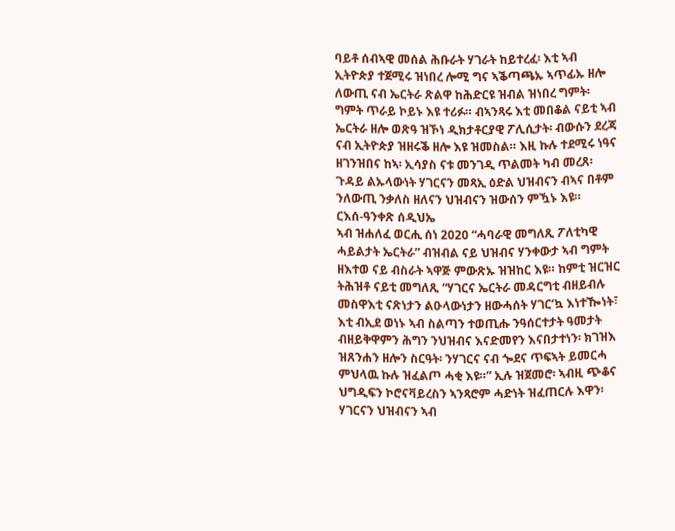ባይቶ ሰብኣዊ መሰል ሕቡራት ሃገራት ከይተረፈ፡ እቲ ኣብ ኢትዮጵያ ተጀሚሩ ዝነበረ ሎሚ ግና ኣቕጣጫኡ ኣጥፊኡ ዘሎ ለውጢ ናብ ኤርትራ ጽልዋ ከሕድርዩ ዝብል ዝነበረ ግምት፡ ግምት ጥራይ ኮይኑ እዩ ተሪፉ። ብኣንጻሩ እቲ መበቆል ናይቲ ኣብ ኤርትራ ዘሎ ወጽዓ ዝኾነ ዲክታቶርያዊ ፖሊሲታት፡ ብውሱን ደረጃ ናብ ኢትዮጵያ ዝዘሩቕ ዘሎ እዩ ዝመስል። እዚ ኩሉ ተደሚሩ ነዓና ዘገንዝበና ከኣ፡ ኢሳያስ ናቱ መንገዲ ጥልመት ካብ መረጸ፡ ጉዳይ ልኡላውነት ሃገርናን መጻኢ ዕድል ህዝብናን ብኣና በቶም ንለውጢ ንቃለስ ዘለናን ህዝብናን ዝውሰን ምዃኑ እዩ።
ርእሰ-ዓንቀጽ ሰዲህኤ
ኣብ ዝሐለፈ ወርሒ ሰነ 2020 “ሓባራዊ መግለጺ ፖለቲካዊ ሓይልታት ኤርትራ” ብዝብል ናይ ህዝብና ሃንቀውታ ኣብ ግምት ዘእተወ ናይ ብስራት ኣዋጅ ምውጽኡ ዝዝከር እዩ። ከምቲ ዝርዝር ትሕዝቶ ናይቲ መግለጺ “ሃገርና ኤርትራ መዳርግቲ ብዘይብሉ መስዋእቲ ናጽነታን ልዑላውነታን ዘውሓሰት ሃገር’ኳ እነተዀነት፣ እቲ ብኢደ ወነኑ ኣብ ስልጣን ተወጢሑ ንዓሰርተታት ዓመታት ብዘይቅዋምን ሕግን ንህዝብና እናድመየን እናበታተነን፡ ክገዝእ ዝጸንሐን ዘሎን ስርዓት፡ ንሃገርና ናብ ጐደና ጥፍኣት ይመርሓ ምህላዉ ኩሉ ዝፈልጦ ሓቂ እዩ።” ኢሉ ዝጀመሮ፡ ኣብዚ ጭቆና ህግዲፍን ኮሮናቫይረስን ኣንጻሮም ሓድነት ዝፈጠርሉ እዋን፡ ሃገርናን ህዝብናን ኣብ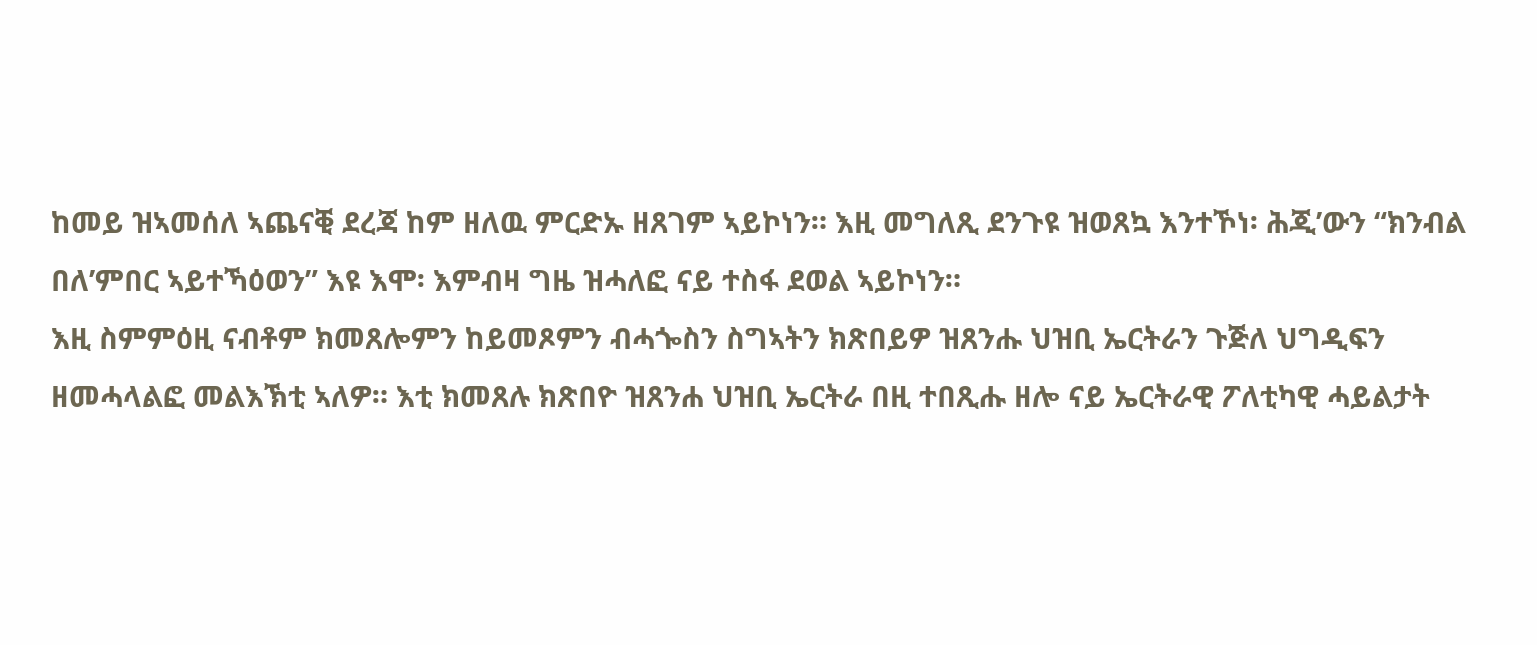ከመይ ዝኣመሰለ ኣጨናቒ ደረጃ ከም ዘለዉ ምርድኡ ዘጸገም ኣይኮነን። እዚ መግለጺ ደንጉዩ ዝወጸኳ እንተኾነ፡ ሕጂ’ውን “ክንብል በለ’ምበር ኣይተኻዕወን” እዩ እሞ፡ እምብዛ ግዜ ዝሓለፎ ናይ ተስፋ ደወል ኣይኮነን።
እዚ ስምምዕዚ ናብቶም ክመጸሎምን ከይመጾምን ብሓጐስን ስግኣትን ክጽበይዎ ዝጸንሑ ህዝቢ ኤርትራን ጉጅለ ህግዲፍን ዘመሓላልፎ መልእኽቲ ኣለዎ። እቲ ክመጸሉ ክጽበዮ ዝጸንሐ ህዝቢ ኤርትራ በዚ ተበጺሑ ዘሎ ናይ ኤርትራዊ ፖለቲካዊ ሓይልታት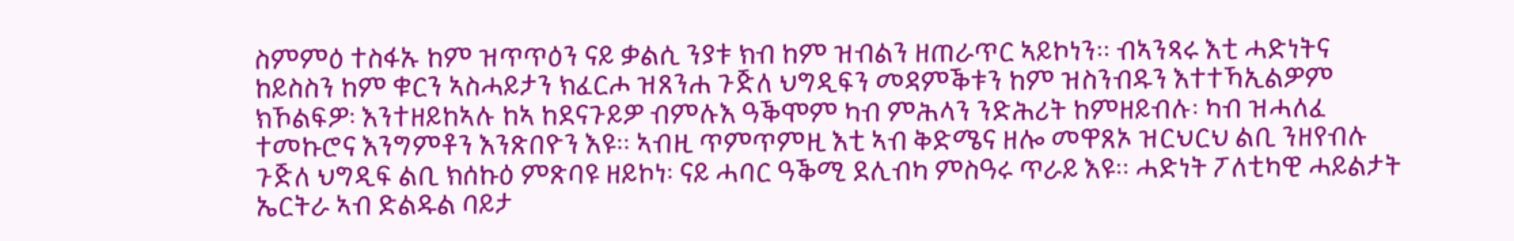ስምምዕ ተስፋኡ ከም ዝጥጥዕን ናይ ቃልሲ ንያቱ ክብ ከም ዝብልን ዘጠራጥር ኣይኮነን። ብኣንጻሩ እቲ ሓድነትና ከይስስን ከም ቁርን ኣስሓይታን ክፈርሖ ዝጸንሐ ጉጅለ ህግዲፍን መዳምቕቱን ከም ዝስንብዱን እተተኻኢልዎም ክኾልፍዎ፡ እንተዘይከኣሉ ከኣ ከደናጉይዎ ብምሉእ ዓቕሞም ካብ ምሕላን ንድሕሪት ከምዘይብሉ፡ ካብ ዝሓለፈ ተመኩሮና እንግምቶን እንጽበዮን እዩ። ኣብዚ ጥምጥምዚ እቲ ኣብ ቅድሜና ዘሎ መዋጸኦ ዝርህርህ ልቢ ንዘየብሉ ጉጅለ ህግዲፍ ልቢ ክሰኩዕ ምጽባዩ ዘይኮነ፡ ናይ ሓባር ዓቕሚ ደሊብካ ምስዓሩ ጥራይ እዩ። ሓድነት ፖለቲካዊ ሓይልታት ኤርትራ ኣብ ድልዱል ባይታ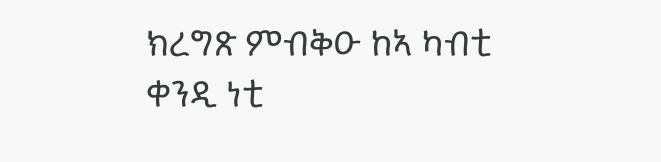ክረግጽ ምብቅዑ ከኣ ካብቲ ቀንዲ ነቲ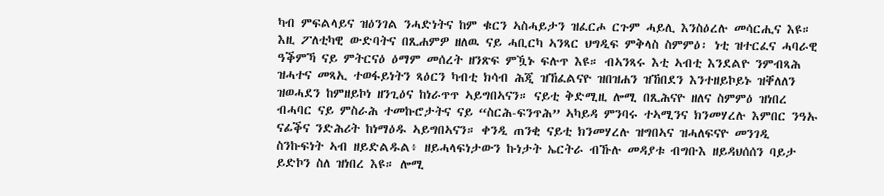ካብ ምፍልላይና ዝዕንገል ንሓድነትና ከም ቁርን ኣስሓይታን ዝፈርሖ ርጉም ሓይሊ እንስዕረሉ መሳርሒና እዩ።
እዚ ፖለቲካዊ ውድባትና በጺሐምዎ ዘለዉ ናይ ሓቢርካ ኣንጻር ህግዲፍ ምቅላስ ስምምዕ፡ ነቲ ዝተርፈና ሓባራዊ ዓቕምኻ ናይ ምትርናዕ ዕማም መሰረት ዘንጽፍ ምዃኑ ፍሉጥ እዩ። ብኣንጻሩ እቲ ኣብቲ እንደልዮ ንምብጻሕ ዝሓተና መጻኢ ተወፋይነትን ጻዕርን ካብቲ ክሳብ ሕጂ ዝኸፈልናዮ ዝበዝሐን ዝኸበደን እንተዘይኮይኑ ዝቐለለን ዝወሓደን ከምዘይኮነ ዘንጊዕና ከነራጥጥ ኣይግበኣናን። ናይቲ ቅድሚዚ ሎሚ በጺሕናዮ ዘለና ስምምዕ ዝነበረ ብሓባር ናይ ምስራሕ ተመኩሮታትና ናይ “ስርሕ-ፍንጥሕ” ኣካይዳ ምንባሩ ተኣሚንና ክንመሃረሉ እምበር ንዓኡ ናፊቕና ንድሕሪት ከነማዕዱ ኣይግበኣናን። ቀንዲ ጠንቂ ናይቲ ክንመሃረሉ ዝግበኣና ዝሓለፍናዮ መንገዲ ስንኩፍነት ኣብ ዘይድልዱል፥ ዘይሓላፍነታውን ኩነታት ኤርትራ ብኹሉ መዳያቱ ብግቡእ ዘይዳህሰሰን ባይታ ይድኮን ስለ ዝነበረ እዩ። ሎሚ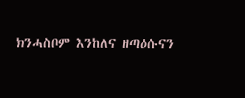ክንሓስቦም እንከለና ዘጣዕሱናን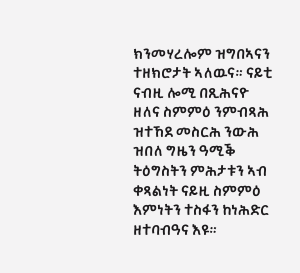ክንመሃረሎም ዝግበኣናን ተዘክሮታት ኣለዉና። ናይቲ ናብዚ ሎሚ በጺሕናዮ ዘለና ስምምዕ ንምብጻሕ ዝተኸደ መስርሕ ንውሕ ዝበለ ግዜን ዓሚቕ ትዕግስትን ምሕታቱን ኣብ ቀጻልነት ናይዚ ስምምዕ እምነትን ተስፋን ከነሕድር ዘተባብዓና እዩ።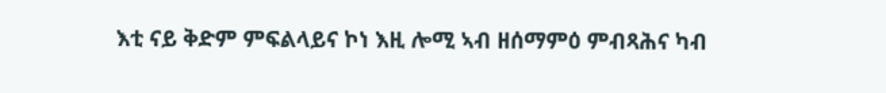እቲ ናይ ቅድም ምፍልላይና ኮነ እዚ ሎሚ ኣብ ዘሰማምዕ ምብጻሕና ካብ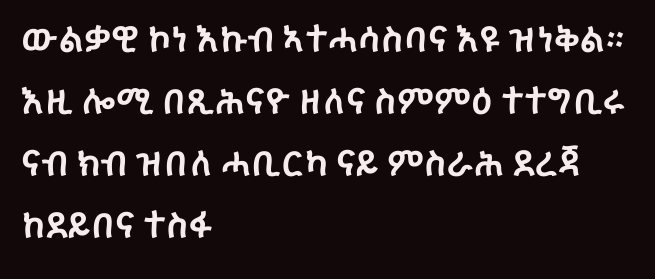ውልቃዊ ኮነ እኩብ ኣተሓሳስባና እዩ ዝነቅል። እዚ ሎሚ በጺሕናዮ ዘለና ስምምዕ ተተግቢሩ ናብ ክብ ዝበለ ሓቢርካ ናይ ምስራሕ ደረጃ ከደይበና ተስፋ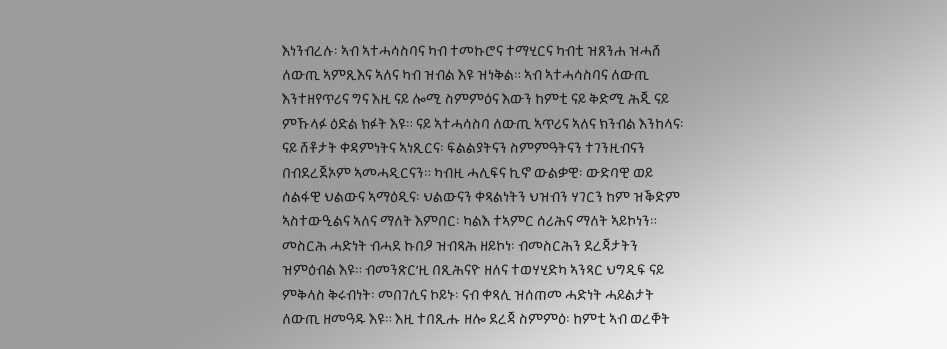እነንብረሉ፡ ኣብ ኣተሓሳስባና ካብ ተመኩሮና ተማሂርና ካብቲ ዝጸንሐ ዝሓሸ ለውጢ ኣምጺእና ኣለና ካብ ዝብል እዩ ዝነቅል። ኣብ ኣተሓሳስባና ለውጢ እንተዘየጥሪና ግና እዚ ናይ ሎሚ ስምምዕና እውን ከምቲ ናይ ቅድሚ ሕጂ ናይ ምኹላፉ ዕድል ክፉት እዩ። ናይ ኣተሓሳስባ ለውጢ ኣጥሪና ኣለና ክንብል እንከላና፡ ናይ ሸቶታት ቀዳምነትና ኣነጺርና፡ ፍልልያትናን ስምምዓትናን ተገንዚብናን በብደረጀኦም ኣመሓዲርናን። ካብዚ ሓሊፍና ኪኖ ውልቃዊ፡ ውድባዊ ወይ ሰልፋዊ ህልውና ኣማዕዲና፡ ህልውናን ቀጻልነትን ህዝብን ሃገርን ከም ዝቕድም ኣስተውዒልና ኣለና ማለት እምበር፡ ካልእ ተኣምር ሰሪሕና ማለት ኣይኮነን።
መስርሕ ሓድነት ብሓደ ኩበዖ ዝብጻሕ ዘይኮነ፡ ብመስርሕን ደረጃታትን ዝምዕብል እዩ። ብመንጽር’ዚ በጺሕናዮ ዘለና ተወሃሂድካ ኣንጻር ህግዲፍ ናይ ምቅላስ ቅሩብነት፡ መበገሲና ኮይኑ፡ ናብ ቀጻሊ ዝሰጠመ ሓድነት ሓይልታት ለውጢ ዘመዓዱ እዩ። እዚ ተበጺሑ ዘሎ ደረጃ ስምምዕ፡ ከምቲ ኣብ ወረቐት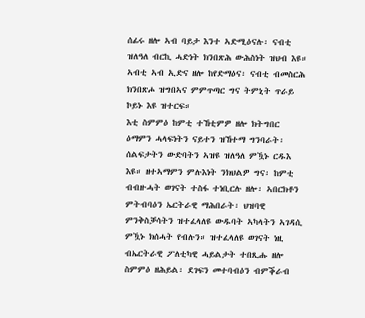ሰፊሩ ዘሎ ኣብ ባይታ እንተ ኣድሚዕናሉ፡ ናብቲ ዝለዓለ ብርኪ ሓድነት ክንበጽሕ ውሕስነት ዝህብ እዩ። ኣብቲ ኣብ ኢድና ዘሎ ከየድማዕና፡ ናብቲ ብመስርሕ ክንበጽሖ ዝግበኣና ምምጥጣር ግና ትምኒት ጥራይ ኮይኑ እዩ ዝተርፍ።
እቲ ስምምዕ ከምቲ ተኸቲምዎ ዘሎ ክትግበር ዕማምን ሓላፍነትን ናይተን ዝኸተማ ግንባራት፡ ሰልፍታትን ውድባትን ኣዝዩ ዝለዓለ ምዃኑ ርዱእ እዩ። ዘተኣማምን ምሉእነት ንክህልዎ ግና፡ ከምቲ ብብዙሓት ወገናት ተስፋ ተነቢርሉ ዘሎ፡ ኣበርክቶን ምትብባዕን ኤርትራዊ ማሕበራት፡ ህዝባዊ ምንቅስቓሳትን ዝተፈላለዩ ውዱባት ኣካላትን ኣገዳሲ ምዃኑ ክሰሓት የብሉን። ዝተፈላለዩ ወገናት ነዚ ብኤርትራዊ ፖለቲካዊ ሓይልታት ተበጺሑ ዘሎ ስምምዕ ዘሕይል፡ ደገፍን መተባብዕን ብምቕራብ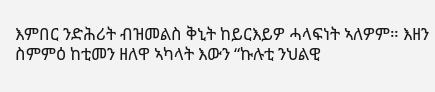እምበር ንድሕሪት ብዝመልስ ቅኒት ከይርእይዎ ሓላፍነት ኣለዎም። እዘን ስምምዕ ከቲመን ዘለዋ ኣካላት እውን “ኩሉቲ ንህልዊ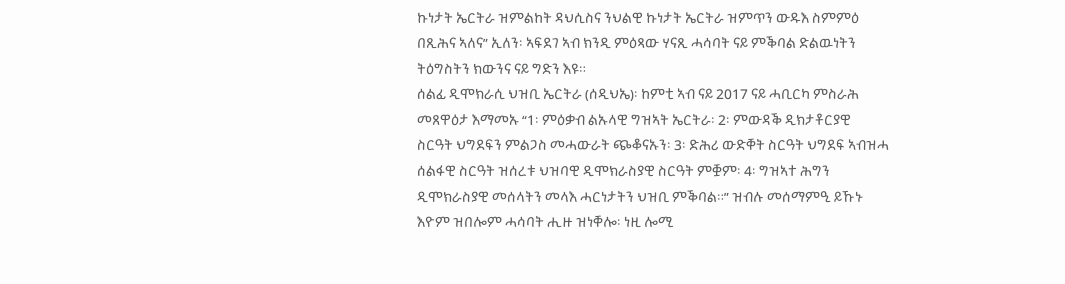ኩነታት ኤርትራ ዝምልከት ዳህሲስና ንህልዊ ኩነታት ኤርትራ ዝምጥን ውዱእ ስምምዕ በጺሕና ኣለና” ኢለን፡ ኣፍደገ ኣብ ክንዲ ምዕጻው ሃናጺ ሓሳባት ናይ ምቕባል ድልዉነትን ትዕግስትን ክውንና ናይ ግድን እዩ።
ሰልፊ ዲሞክራሲ ህዝቢ ኤርትራ (ሰዲህኤ)፡ ከምቲ ኣብ ናይ 2017 ናይ ሓቢርካ ምስራሕ መጸዋዕታ እማመኡ “1፡ ምዕቃብ ልኡላዊ ግዝኣት ኤርትራ፡ 2፡ ምውዳቕ ዲክታቶርያዊ ስርዓት ህግደፍን ምልጋስ መሓውራት ጭቆናኡን፡ 3፡ ድሕሪ ውድቐት ስርዓት ህግደፍ ኣብዝሓ ሰልፋዊ ስርዓት ዝሰረቱ ህዝባዊ ዲሞክራስያዊ ስርዓት ምቛም፡ 4፡ ግዝኣተ ሕግን ዲሞክራስያዊ መሰላትን መላእ ሓርነታትን ህዝቢ ምቕባል።” ዝብሉ መሰማምዒ ይኹኑ እዮም ዝበሎም ሓሳባት ሒዙ ዝነቐሎ፡ ነዚ ሎሚ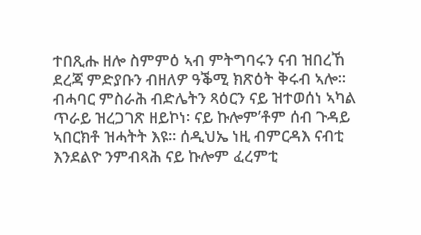ተበጺሑ ዘሎ ስምምዕ ኣብ ምትግባሩን ናብ ዝበረኸ ደረጃ ምድያቡን ብዘለዎ ዓቕሚ ክጽዕት ቅሩብ ኣሎ። ብሓባር ምስራሕ ብድሌትን ጻዕርን ናይ ዝተወሰነ ኣካል ጥራይ ዝረጋገጽ ዘይኮነ፡ ናይ ኩሎም’ቶም ሰብ ጉዳይ ኣበርክቶ ዝሓትት እዩ። ሰዲህኤ ነዚ ብምርዳእ ናብቲ እንደልዮ ንምብጻሕ ናይ ኩሎም ፈረምቲ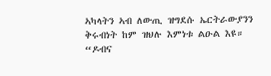ኣካላትን ኣብ ለውጢ ዝግደሱ ኤርትራውያንን ቅሩብነት ከም ዝህሉ እምነቱ ልዑል እዩ።
“ዶብና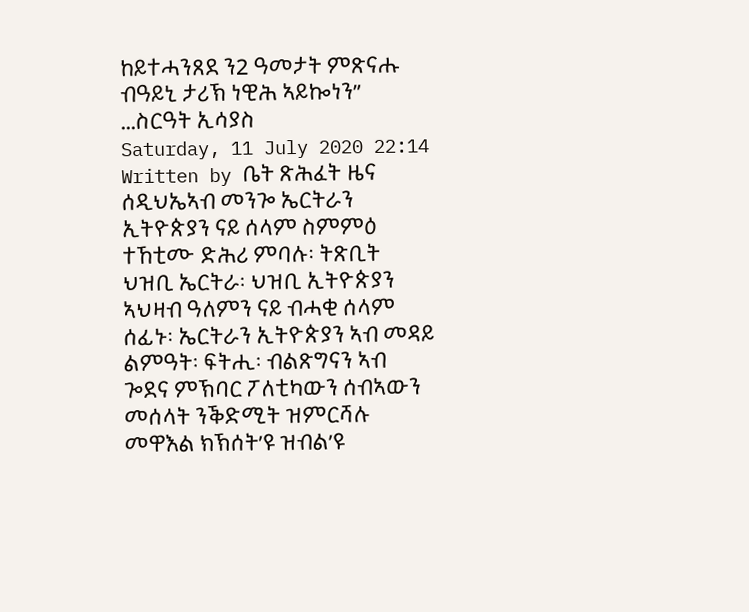ከይተሓንጸደ ን2 ዓመታት ምጽናሑ ብዓይኒ ታሪኽ ነዊሕ ኣይኰነን” ...ስርዓት ኢሳያስ
Saturday, 11 July 2020 22:14 Written by ቤት ጽሕፈት ዜና ሰዲህኤኣብ መንጐ ኤርትራን ኢትዮጵያን ናይ ሰላም ስምምዕ ተኸቲሙ ድሕሪ ምባሉ፡ ትጽቢት ህዝቢ ኤርትራ፡ ህዝቢ ኢትዮጵያን ኣህዛብ ዓለምን ናይ ብሓቂ ሰላም ሰፊኑ፡ ኤርትራን ኢትዮጵያን ኣብ መዳይ ልምዓት፡ ፍትሒ፡ ብልጽግናን ኣብ ጐደና ምኽባር ፖለቲካውን ሰብኣውን መሰላት ንቕድሚት ዝምርሻሉ መዋእል ክኽሰት’ዩ ዝብል’ዩ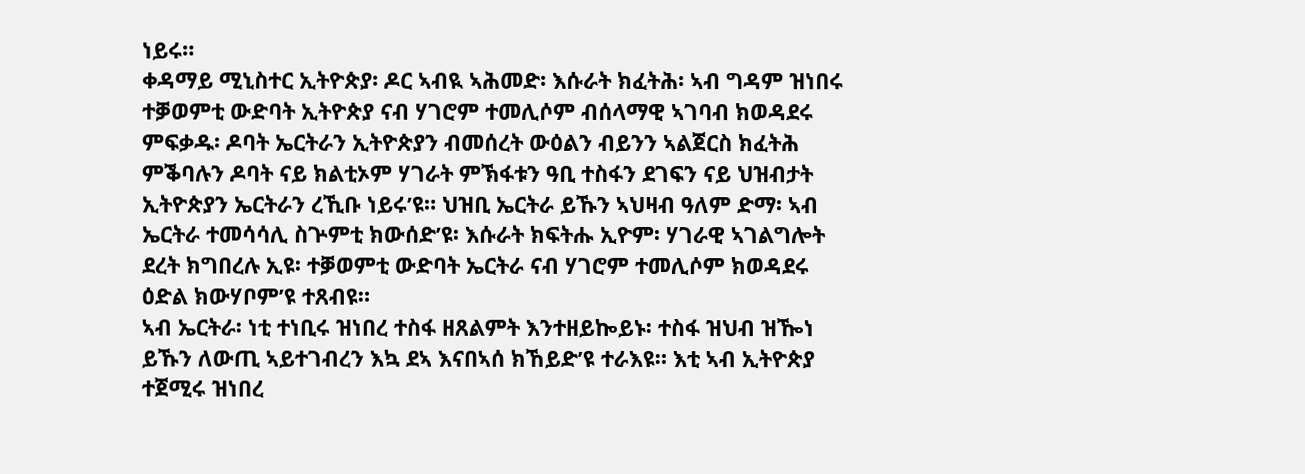ነይሩ።
ቀዳማይ ሚኒስተር ኢትዮጵያ፡ ዶር ኣብዪ ኣሕመድ፡ እሱራት ክፈትሕ፡ ኣብ ግዳም ዝነበሩ ተቓወምቲ ውድባት ኢትዮጵያ ናብ ሃገሮም ተመሊሶም ብሰላማዊ ኣገባብ ክወዳደሩ ምፍቃዱ፡ ዶባት ኤርትራን ኢትዮጵያን ብመሰረት ውዕልን ብይንን ኣልጀርስ ክፈትሕ ምቕባሉን ዶባት ናይ ክልቲኦም ሃገራት ምኽፋቱን ዓቢ ተስፋን ደገፍን ናይ ህዝብታት ኢትዮጵያን ኤርትራን ረኺቡ ነይሩ’ዩ። ህዝቢ ኤርትራ ይኹን ኣህዛብ ዓለም ድማ፡ ኣብ ኤርትራ ተመሳሳሊ ስጕምቲ ክውሰድ’ዩ፡ እሱራት ክፍትሑ ኢዮም፡ ሃገራዊ ኣገልግሎት ደረት ክግበረሉ ኢዩ፡ ተቓወምቲ ውድባት ኤርትራ ናብ ሃገሮም ተመሊሶም ክወዳደሩ ዕድል ክውሃቦም’ዩ ተጸብዩ።
ኣብ ኤርትራ፡ ነቲ ተነቢሩ ዝነበረ ተስፋ ዘጸልምት እንተዘይኰይኑ፡ ተስፋ ዝህብ ዝዀነ ይኹን ለውጢ ኣይተገብረን እኳ ደኣ እናበኣሰ ክኸይድ’ዩ ተራእዩ። እቲ ኣብ ኢትዮጵያ ተጀሚሩ ዝነበረ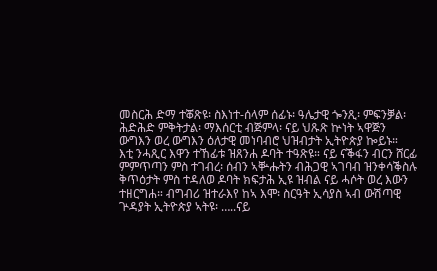መስርሕ ድማ ተቖጽዩ፡ ስእነተ-ሰላም ሰፊኑ፡ ዓሌታዊ ጐንጺ፡ ምፍንቓል፡ ሕድሕድ ምቅትታል፡ ማእሰርቲ ብጅምላ፡ ናይ ህጹጽ ኵነት ኣዋጅን ውግእን ወረ ውግእን ዕለታዊ መነባብሮ ህዝብታት ኢትዮጵያ ኰይኑ።
እቲ ንሓጺር እዋን ተኸፊቱ ዝጸንሐ ዶባት ተዓጽዩ። ናይ ናቕፋን ብርን ሸርፊ ምምጥጣን ምስ ተገብረ፡ ሰብን ኣቝሑትን ብሕጋዊ ኣገባብ ዝንቀሳቕስሉ ቅጥዕታት ምስ ተዳለወ ዶባት ክፍታሕ ኢዩ ዝብል ናይ ሓሶት ወረ እውን ተዘርግሐ። ብግብሪ ዝተራእየ ከኣ እሞ፡ ስርዓት ኢሳያስ ኣብ ውሽጣዊ ጕዳያት ኢትዮጵያ ኣትዩ፡ …..ናይ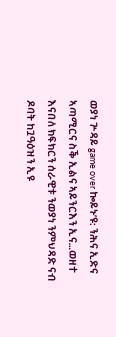ወያነ ጕዳይ game over ኰይኑ’ዩ: ንሕና ኢድና ኣጣሚርና ስቕ ኢልና ኣይንርእን ኢና…ወዘተ እናበለ ክፍክርን ሰራዊቱ ንወያነ ንምህዳድ ናብ ዶባት ከጓዓዕዝን ኢዩ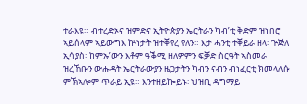ተራእዩ። ብተረድኦና ዝምድና ኢትዮጵያን ኤርትራን ካብ’ቲ ቅድም ዝነበሮ ኣይሰላም ኣይውግእ ኵነታት ዝተቐየረ የለን። እታ ሓንቲ ተቐይራ ዘላ፡ ጕጅለ ኢሳያስ፡ ከምኡ’ውን እቶም ዓቕሚ ዘለዎምን ፍቓድ ስርዓት ኣስመራ ዝረኸቡን ውሑዳት ኤርትራውያን ዜጋታትን ካብን ናብን ብነፈርቲ ክመላለሱ ምኽኣሎም ጥራይ ኢዩ። እንተዘይኰይኑ፡ ህዝቢ ዳግማይ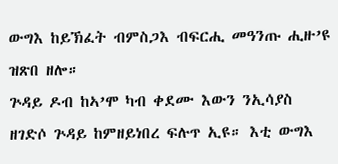ውግእ ከይኽፈት ብምስጋእ ብፍርሒ መዓንጡ ሒዙ’ዩ ዝጽበ ዘሎ።
ጕዳይ ዶብ ከኣ’ሞ ካብ ቀደሙ እውን ንኢሳያስ ዘገድሶ ጕዳይ ከምዘይነበረ ፍሉጥ ኢዩ። እቲ ውግእ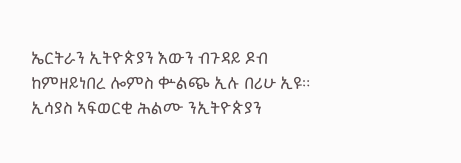ኤርትራን ኢትዮጵያን እውን ብጉዳይ ዶብ ከምዘይነበረ ሎምስ ቍልጭ ኢሉ በሪሁ ኢዩ። ኢሳያስ ኣፍወርቂ ሕልሙ ንኢትዮጵያን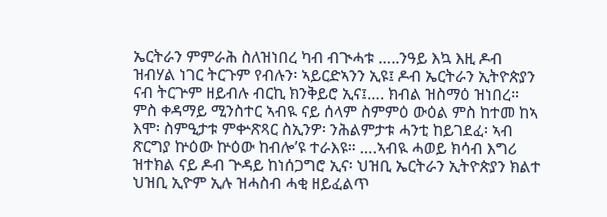ኤርትራን ምምራሕ ስለዝነበረ ካብ ብጒሓቱ …..ንዓይ እኳ እዚ ዶብ ዝብሃል ነገር ትርጉም የብሉን፡ ኣይርድኣንን ኢዩ፤ ዶብ ኤርትራን ኢትዮጵያን ናብ ትርጕም ዘይብሉ ብርኪ ክንቅይሮ ኢና፤…. ክብል ዝስማዕ ዝነበረ። ምስ ቀዳማይ ሚንስተር ኣብዪ ናይ ሰላም ስምምዕ ውዕል ምስ ከተመ ከኣ እሞ፡ ስምዒታቱ ምቍጽጻር ስኢንዎ፡ ንሕልምታቱ ሓንቲ ከይገደፈ፡ ኣብ ጽርግያ ኵዕው ኵዕው ከብሎ’ዩ ተራእዩ። ….ኣብዪ ሓወይ ክሳብ እግሪ ዝተክል ናይ ዶብ ጕዳይ ከነሰጋግሮ ኢና፡ ህዝቢ ኤርትራን ኢትዮጵያን ክልተ ህዝቢ ኢዮም ኢሉ ዝሓስብ ሓቂ ዘይፈልጥ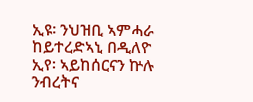ኢዩ፡ ንህዝቢ ኣምሓራ ከይተረድኣኒ በዲለዮ ኢየ፡ ኣይከሰርናን ኵሉ ንብረትና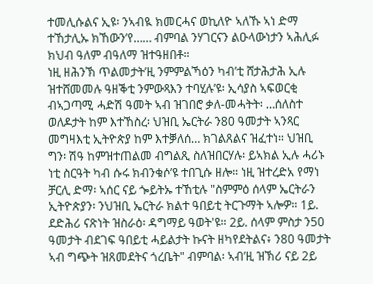ተመሊሱልና ኢዩ፡ ንኣብዪ ክመርሓና ወኪለዮ ኣለኹ ኣነ ድማ ተኸታሊኡ ክኸውን’የ…… ብምባል ንሃገርናን ልዑላውነታን ኣሕሊፉ ክህብ ዓለም ብዓለማ ዝተዓዘበቶ።
ነዚ ዘሕንኽ ጥልመታት’ዚ ንምምልኻዕን ካብ’ቲ ሸታሕታሕ ኢሉ ዝተሸመመሉ ዓዘቕቲ ንምውጻእን ተባሂሉ’ዩ፡ ኢሳያስ ኣፍወርቂ ብኣጋጣሚ ሓድሽ ዓመት ኣብ ዝገበሮ ቃለ-መሓትት፡ …ሰለስተ ወለዶታት ከም እተኸስረ፡ ህዝቢ ኤርትራ ን80 ዓመታት ኣንጻር መግዛእቲ ኢትዮጵያ ከም እተቓለሰ… ክገልጸልና ዝፈተነ። ህዝቢ ግን፡ ሽዓ ከምዝተጠልመ ብግልጺ ስለዝበርሃሉ፡ ይኣክል ኢሉ ሓሪኑ ነቲ ስርዓት ካብ ሱሩ ክብንቁሶ’ዩ ተበጊሱ ዘሎ። ነዚ ዝተረድአ የማነ ቻርሊ ድማ፡ ኣሰር ናይ ጐይትኡ ተኸቲሉ "ስምምዕ ሰላም ኤርትራን ኢትዮጵያን፡ ንህዝቢ ኤርትራ ክልተ ዓበይቲ ትርጉማት ኣሎዎ። 1ይ. ደድሕሪ ናጽነት ዝስራዕ፡ ዳግማይ ዓወት'ዩ። 2ይ. ሰላም ምስታ ን50 ዓመታት ብደገፍ ዓበይቲ ሓይልታት ኩናት ዘካየደትልና፥ ን80 ዓመታት ኣብ ግጭት ዝጸመደትና ጎረቤት" ብምባል፡ ኣብ’ዚ ዝኽሪ ናይ 2ይ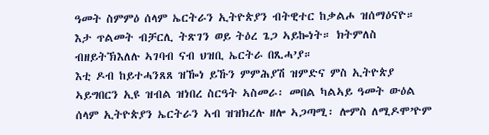ዓመት ስምምዕ ሰላም ኤርትራን ኢትዮጵያን ብትዊተር ከቃልሖ ዝሰማዕናዮ። እታ ጥልመት ብቻርሊ ትጽገን ወይ ትዕረ ጌጋ ኣይኰነት። ክትምለስ ብዘይትኽእለሉ ኣገባብ ናብ ህዝቢ ኤርትራ በጺሓ’ያ።
እቲ ዶብ ከይተሓንጸጸ ዝዀነ ይኹን ምምሕያሽ ዝምድና ምስ ኢትዮጵያ ኣይግበርን ኢዩ ዝብል ዝነበረ ስርዓት ኣስመራ፡ መበል ካልኣይ ዓመት ውዕል ሰላም ኢትዮጵያን ኤርትራን ኣብ ዝዝክረሉ ዘሎ ኣጋጣሚ፡ ሎምስ ለሚዶሞ’ዮም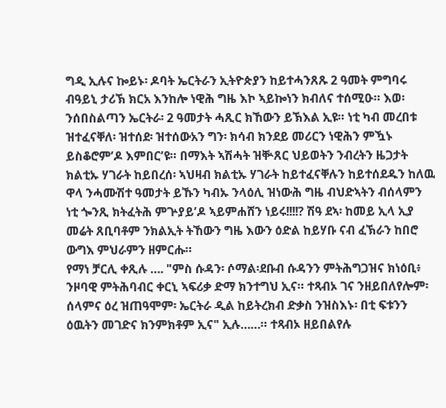ግዲ ኢሉና ኰይኑ፡ ዶባት ኤርትራን ኢትዮጵያን ከይተሓንጸጹ 2 ዓመት ምግባሩ ብዓይኒ ታሪኽ ክርአ እንከሎ ነዊሕ ግዜ እኮ ኣይኰነን ክብለና ተሰሚዑ። እወ፡ ንሰበስልጣን ኤርትራ፡ 2 ዓመታት ሓጺር ክኸውን ይኽእል ኢዩ። ነቲ ካብ መረበቱ ዝተፈናቐለ፡ ዝተሰደ፡ ዝተሰውአን ግን፡ ክሳብ ክንደይ መሪርን ነዊሕን ምዃኑ ይስቆሮም’ዶ እምበር’ዩ። በማእት ኣሽሓት ዝቝጸር ህይወትን ንብረትን ዜጋታት ክልቲኡ ሃገራት ከይበረሰ፡ ኣህዛብ ክልቲኡ ሃገራት ከይተፈናቐሉን ከይተሰደዱን ከለዉ ዋላ ንሓሙሽተ ዓመታት ይኹን ካብኡ ንላዕሊ ዝነውሕ ግዜ ብህድኣትን ብሰላምን ነቲ ጐንጺ ክትፈትሕ ምጕያይ’ዶ ኣይምሐሸን ነይሩ!!!!? ሽዓ ደኣ፡ ከመይ ኢላ ኢያ መሬት ጸቢባቶም ንክልኢት ትኸውን ግዜ እውን ዕድል ከይሃቡ ናብ ፈኽራን ከበሮ ውግእ ምህራምን ዘምርሑ።
የማነ ቻርሊ ቀጺሉ …. "ምስ ሱዳን፡ ሶማል፡ደቡብ ሱዳንን ምትሕግጋዝና ክነዕቢ፥ ንዞባዊ ምትሕባብር ቀርኒ ኣፍሪቃ ድማ ክንተግህ ኢና። ተጻብኦ ገና ንዘይበለየሎም፡ ሰላምና ዕረ ዝጠዓሞም፡ ኤርትራ ዲል ከይትረክብ ድቃስ ንዝስእኑ፡ በቲ ፍቱንን ዕዉትን መገድና ክንምክቶም ኢና" ኢሉ……። ተጻብኦ ዘይበልየሉ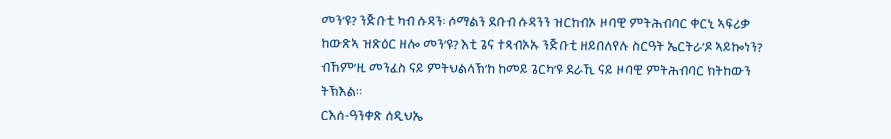መን’ዩ? ንጅቡቲ ካብ ሱዳን፡ ሶማልን ደቡብ ሱዳንን ዝርከብኦ ዞባዊ ምትሕብባር ቀርኒ ኣፍሪቃ ከውጽኣ ዝጽዕር ዘሎ መን’ዩ? እቲ ጌና ተጻብኦኡ ንጅቡቲ ዘይበለየሉ ስርዓት ኤርትራ’ዶ ኣይኰነን? ብኸም’ዚ መንፈስ ናይ ምትህልላኽ’ከ ከመይ ጌርካ’ዩ ደራኺ ናይ ዞባዊ ምትሕብባር ክትከውን ትኽእል።
ርእሰ-ዓንቀጽ ሰዲህኤ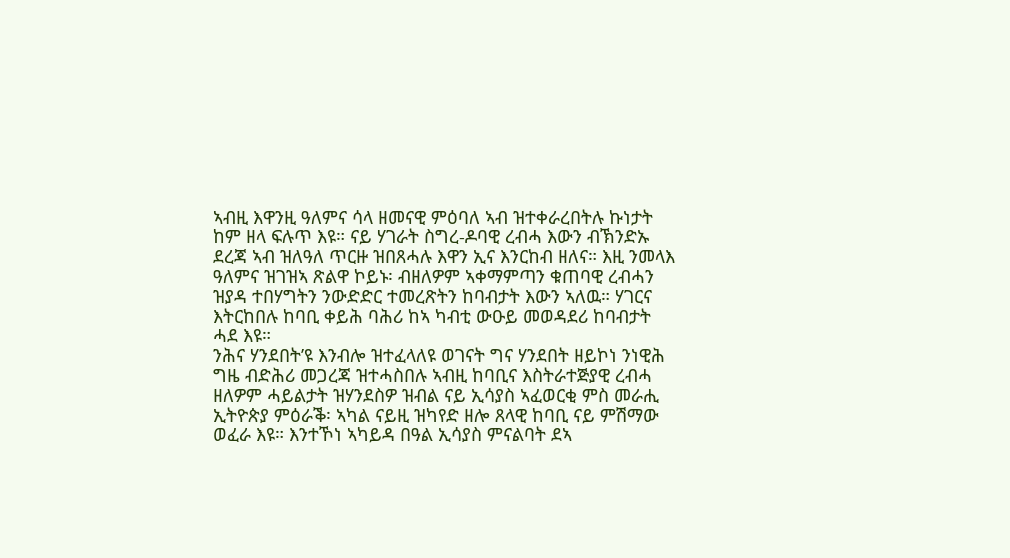ኣብዚ እዋንዚ ዓለምና ሳላ ዘመናዊ ምዕባለ ኣብ ዝተቀራረበትሉ ኩነታት ከም ዘላ ፍሉጥ እዩ። ናይ ሃገራት ስግረ-ዶባዊ ረብሓ እውን ብኽንድኡ ደረጃ ኣብ ዝለዓለ ጥርዙ ዝበጸሓሉ እዋን ኢና እንርከብ ዘለና። እዚ ንመላእ ዓለምና ዝገዝኣ ጽልዋ ኮይኑ፡ ብዘለዎም ኣቀማምጣን ቁጠባዊ ረብሓን ዝያዳ ተበሃግትን ንውድድር ተመረጽትን ከባብታት እውን ኣለዉ። ሃገርና እትርከበሉ ከባቢ ቀይሕ ባሕሪ ከኣ ካብቲ ውዑይ መወዳደሪ ከባብታት ሓደ እዩ።
ንሕና ሃንደበት’ዩ እንብሎ ዝተፈላለዩ ወገናት ግና ሃንደበት ዘይኮነ ንነዊሕ ግዜ ብድሕሪ መጋረጃ ዝተሓስበሉ ኣብዚ ከባቢና እስትራተጅያዊ ረብሓ ዘለዎም ሓይልታት ዝሃንደስዎ ዝብል ናይ ኢሳያስ ኣፈወርቂ ምስ መራሒ ኢትዮጵያ ምዕራቕ፡ ኣካል ናይዚ ዝካየድ ዘሎ ጸላዊ ከባቢ ናይ ምሽማው ወፈራ እዩ። እንተኾነ ኣካይዳ በዓል ኢሳያስ ምናልባት ደኣ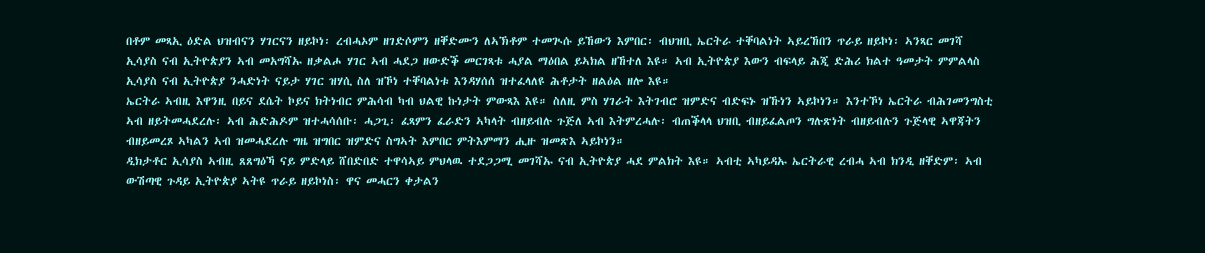በቶም መጻኢ ዕድል ህዝብናን ሃገርናን ዘይኮነ፡ ረብሓኦም ዘገድሶምን ዘቐድሙን ለኣኽቶም ተመጒሱ ይኸውን እምበር፡ ብህዝቢ ኤርትራ ተቐባልነት ኣይረኸበን ጥራይ ዘይኮነ፡ ኣንጻር መገሻ ኢሳያስ ናብ ኢትዮጵያን ኣብ መአግሻኡ ዘቃልሖ ሃገር ኣብ ሓደጋ ዘውድቕ መርገጻቱ ሓያል ማዕበል ይኣክል ዘኸተለ እዩ። ኣብ ኢትዮጵያ እውን ብፍላይ ሕጂ ድሕሪ ክልተ ዓመታት ምምልላስ ኢሳያስ ናብ ኢትዮጵያ ንሓድነት ናይታ ሃገር ዝሃሲ ስለ ዝኾነ ተቐባልነቱ እንዳሃሰሰ ዝተፈላለዩ ሕቶታት ዘልዕል ዘሎ እዩ።
ኤርትራ ኣብዚ እዋንዚ በይና ደሴት ኮይና ክትነብር ምሕሳብ ካብ ህልዊ ኩነታት ምውጻእ እዩ። ስለዚ ምስ ሃገራት እትገብሮ ዝምድና ብድፍኑ ዝኹነን ኣይኮነን። እንተኾነ ኤርትራ ብሕገመንግስቲ ኣብ ዘይትመሓደረሉ፡ ኣብ ሕድሕዶም ዝተሓሳሰቡ፡ ሓጋጊ፡ ፈጻምን ፈራድን ኣካላት ብዘይብሉ ጉጅለ ኣብ እትምረሓሉ፡ ብጠቕላላ ህዝቢ ብዘይፈልጦን ግሉጽነት ብዘይብሉን ጉጅላዊ ኣዋጃትን ብዘይመረጾ ኣካልን ኣብ ዝመሓደረሉ ግዜ ዝግበር ዝምድና ስግኣት እምበር ምትእምማን ሒዙ ዝመጽእ ኣይኮነን።
ዲክታቶር ኢሳያስ ኣብዚ ጸጸግዕኻ ናይ ምድላይ ሸበድበድ ተዋሳኣይ ምህላዉ ተደጋጋሚ መገሻኡ ናብ ኢትዮጵያ ሓደ ምልክት እዩ። ኣብቲ ኣካይዳኡ ኤርትራዊ ረብሓ ኣብ ክንዲ ዘቐድም፡ ኣብ ውሽጣዊ ጉዳይ ኢትዮጵያ ኣትዩ ጥራይ ዘይኮነስ፡ ዋና መሓርን ቀታልን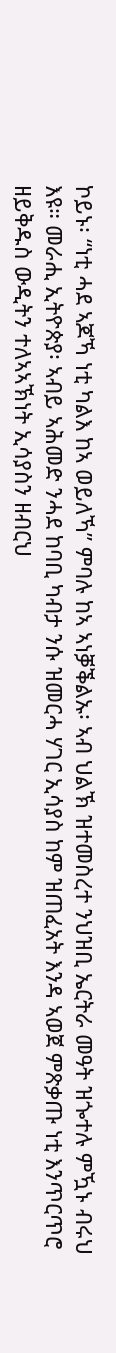ኮይኑ፡ “ነቲ ሓደ ኣጆኻ ነቲ ካልእ ከኣ ወይለኻ” ምባሉ ከኣ ኣነቓቕልኡ፡ ኣብ ህልኽ ዝተመስረተ ንህዝቢ ኤርትራ መዓት ዝጐተሉ ምዃኑ ብሩህ እዩ። መራሒ ኢትዮጵያ፡ ኣብይ ኣሕመድ ንሓደ ከባቢ ካብታ ንሱ ዝመርሓ ሃገር ኢሳያስ ከም ዝጠፈአት እንዳ ኣወጀ ምጽቃጡ ነቲ እንጥርጥሮ ዘይቅዱስ ውዲትን ተለኣኣኽነት ኢሳያስን ዘብርህ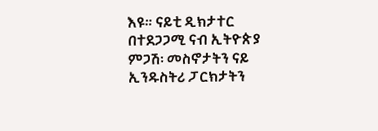እዩ። ናይቲ ዲክታተር በተደጋጋሚ ናብ ኢትዮጵያ ምጋሽ፡ መስኖታትን ናይ ኢንዱስትሪ ፓርክታትን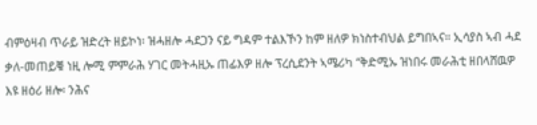ብምዕዛብ ጥራይ ዝድረት ዘይኮነ፡ ዝሓዘሎ ሓደጋን ናይ ግዳም ተልእኾን ከም ዘለዎ ክነስተብህል ይግበኣና። ኢሳያስ ኣብ ሓደ ቃለ-መጠይቑ ነዚ ሎሚ ምምራሕ ሃገር መትሓዚኡ ጠፊእዎ ዘሎ ፕረሲደንት ኣሜሪካ “ቅድሚኡ ዝነበሩ መራሕቲ ዘበላሸዉዎ እዩ ዘዕሪ ዘሎ፡ ንሕና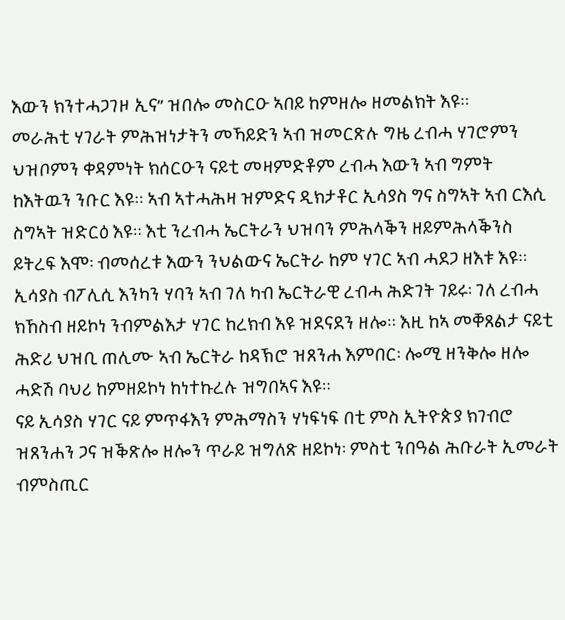እውን ክንተሓጋገዞ ኢና” ዝበሎ መስርዑ ኣበይ ከምዘሎ ዘመልክት እዩ።
መራሕቲ ሃገራት ምሕዝነታትን መኻይድን ኣብ ዝመርጽሉ ግዜ ረብሓ ሃገሮምን ህዝቦምን ቀዳምነት ክሰርዑን ናይቲ መዛምድቶም ረብሓ እውን ኣብ ግምት ከእትዉን ንቡር እዩ። ኣብ ኣተሓሕዛ ዝምድና ዲክታቶር ኢሳያስ ግና ስግኣት ኣብ ርእሲ ስግኣት ዝድርዕ እዩ። እቲ ንረብሓ ኤርትራን ህዝባን ምሕላቕን ዘይምሕላቕንስ ይትረፍ እሞ፡ ብመሰረቱ እውን ንህልውና ኤርትራ ከም ሃገር ኣብ ሓደጋ ዘእቱ እዩ። ኢሳያስ ብፖሊሲ እንካን ሃባን ኣብ ገለ ካብ ኤርትራዊ ረብሓ ሕድገት ገይሩ፡ ገለ ረብሓ ክኸስብ ዘይኮነ ንብምልእታ ሃገር ከረክብ እዩ ዝደናደን ዘሎ። እዚ ከኣ መቐጸልታ ናይቲ ሕድሪ ህዝቢ ጠሊሙ ኣብ ኤርትራ ከዳኽሮ ዝጸንሐ እምበር፡ ሎሚ ዘንቅሎ ዘሎ ሓድሽ ባህሪ ከምዘይኮነ ከነተኩረሉ ዝግበኣና እዩ።
ናይ ኢሳያስ ሃገር ናይ ምጥፋእን ምሕማስን ሃነፍነፍ በቲ ምስ ኢትዮጵያ ክገብሮ ዝጸንሐን ጋና ዝቕጽሎ ዘሎን ጥራይ ዝግለጽ ዘይኮነ፡ ምስቲ ንበዓል ሕቡራት ኢመራት ብምስጢር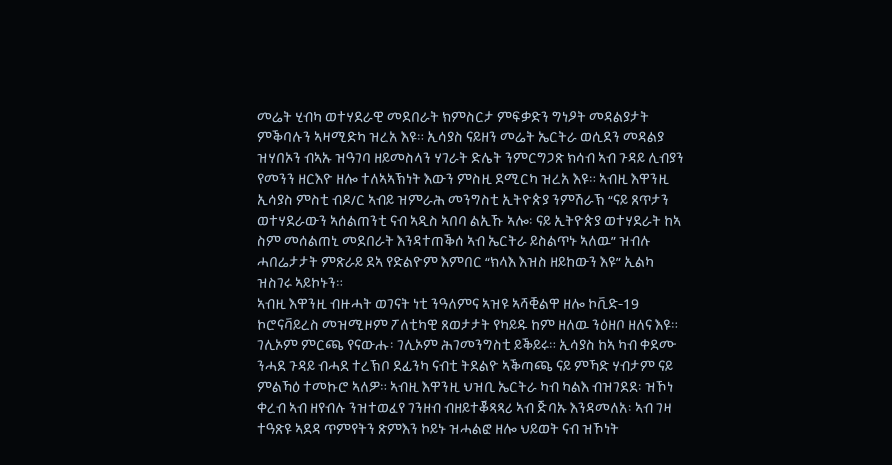መሬት ሂብካ ወተሃደራዊ መደበራት ክምስርታ ምፍቃድን ግነዖት መዳልያታት ምቕባሉን ኣዛሚድካ ዝረአ እዩ። ኢሳያስ ናይዘን መሬት ኤርትራ ወሲደን መዳልያ ዝሃበኦን ብኣኡ ዝዓገባ ዘይመስላን ሃገራት ድሌት ንምርግጋጽ ክሳብ ኣብ ጉዳይ ሊብያን የመንን ዘርእዮ ዘሎ ተለኣኣኽነት እውን ምስዚ ደሚርካ ዝረአ እዩ። ኣብዚ እዋንዚ ኢሳያስ ምስቲ ብዶ/ር ኣብይ ዝምራሕ መንግስቲ ኢትዮጵያ ንምሽራኽ “ናይ ጸጥታን ወተሃደራውን ኣሰልጠንቲ ናብ ኣዲስ ኣበባ ልኢኹ ኣሎ፡ ናይ ኢትዮጵያ ወተሃደራት ከኣ ስም መሰልጠኒ መደበራት እንዳተጠቕሰ ኣብ ኤርትራ ይስልጥኑ ኣለዉ” ዝብሉ ሓበሬታታት ምጽራይ ደኣ የድልዮም እምበር “ክላእ እዝስ ዘይከውን እዩ” ኢልካ ዝስገሩ ኣይኮኑን።
ኣብዚ እዋንዚ ብዙሓት ወገናት ነቲ ንዓለምና ኣዝዩ ኣሻቒልዋ ዘሎ ኮቪድ-19 ኮሮናቫይረስ መዝሚዞም ፖለቲካዊ ጸወታታት የካይዱ ከም ዘለዉ ንዕዘቦ ዘለና እዩ። ገሊኦም ምርጫ የናውሑ፡ ገሊኦም ሕገመንግስቲ ይቕይሩ። ኢሳያስ ከኣ ካብ ቀደሙ ንሓደ ጉዳይ ብሓደ ተረኽቦ ደፊንካ ናብቲ ትደልዮ ኣቕጣጫ ናይ ምኻድ ሃብታም ናይ ምልኻዕ ተመኩሮ ኣለዎ። ኣብዚ እዋንዚ ህዝቢ ኤርትራ ካብ ካልእ ብዝገደደ፡ ዝኾነ ቀረብ ኣብ ዘየብሉ ንዝተወፈየ ገንዘብ ብዘይተቖጻጻሪ ኣብ ጅባኡ እንዳመለአ፡ ኣብ ገዛ ተዓጽዩ ኣደዳ ጥምየትን ጽምእን ኮይኑ ዝሓልፎ ዘሎ ህይወት ናብ ዝኾነት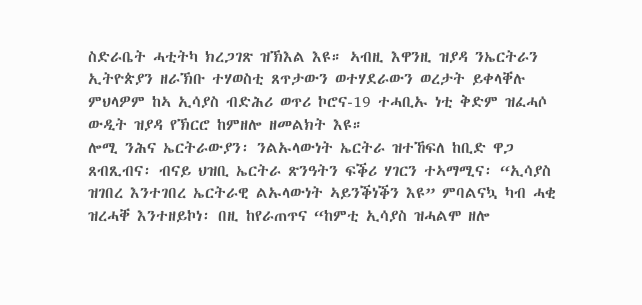ስድራቤት ሓቲትካ ክረጋገጽ ዝኽእል እዩ። ኣብዚ እዋንዚ ዝያዳ ንኤርትራን ኢትዮጵያን ዘራኽቡ ተሃወስቲ ጸጥታውን ወተሃደራውን ወረታት ይቀላቐሉ ምህላዎም ከኣ ኢሳያስ ብድሕሪ ወጥሪ ኮሮና-19 ተሓቢኡ ነቲ ቅድም ዝፈሓሶ ውዲት ዝያዳ የኽርሮ ከምዘሎ ዘመልክት እዩ።
ሎሚ ንሕና ኤርትራውያን፡ ንልኡላውነት ኤርትራ ዝተኸፍለ ከቢድ ዋጋ ጸብጺብና፡ ብናይ ህዝቢ ኤርትራ ጽንዓትን ፍቕሪ ሃገርን ተኣማሚና፡ “ኢሳያስ ዝገበረ እንተገበረ ኤርትራዊ ልኡላውነት ኣይንቕነቕን እዩ” ምባልናኳ ካብ ሓቂ ዝረሓቐ እንተዘይኮነ፡ በዚ ከየራጠጥና “ከምቲ ኢሳያስ ዝሓልሞ ዘሎ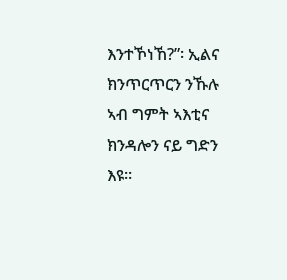እንተኾነኸ?”፡ ኢልና ክንጥርጥርን ንኹሉ ኣብ ግምት ኣእቲና ክንዳሎን ናይ ግድን እዩ።